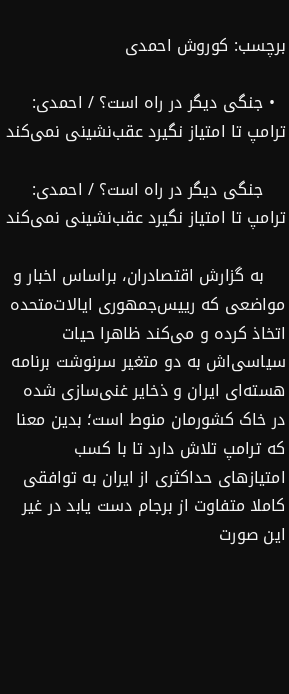برچسب: کوروش احمدی

  • جنگی دیگر در راه است؟ / احمدی: ترامپ تا امتیاز نگیرد عقب‌نشینی نمی‌کند

    جنگی دیگر در راه است؟ / احمدی: ترامپ تا امتیاز نگیرد عقب‌نشینی نمی‌کند

    به گزارش اقتصادران، براساس اخبار و مواضعی که رییس‌جمهوری ایالات‌متحده اتخاذ کرده و می‌کند ظاهرا حیات سیاسی‌اش به دو متغیر سرنوشت برنامه هسته‌ای ایران و ذخایر غنی‌سازی شده در خاک کشورمان منوط است؛ بدین معنا که ترامپ تلاش دارد تا با کسب امتیازهای حداکثری از ایران به توافقی کاملا متفاوت از برجام دست یابد در غیر این صورت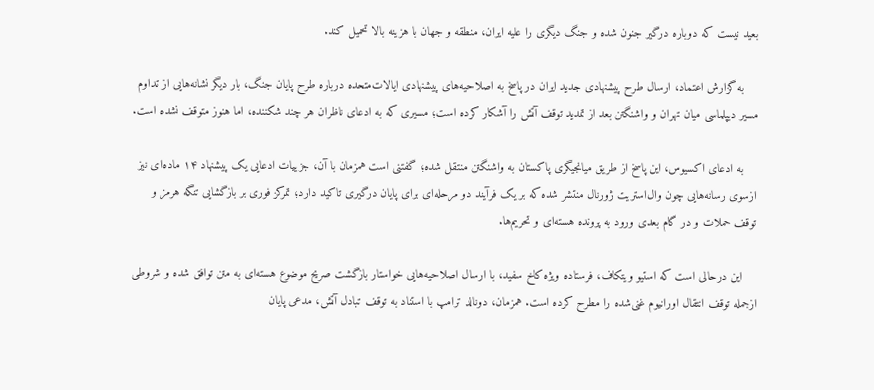بعید نیست که دوباره درگیر جنون شده و جنگ دیگری را علیه ایران، منطقه و جهان با هزینه بالا تحمیل کند.

    به گزارش اعتماد، ارسال طرح پیشنهادی جدید ایران در پاسخ به اصلاحیه‌های پیشنهادی ایالات‌متحده درباره طرح پایان جنگ، بار دیگر نشانه‌هایی از تداوم مسیر دیپلماسی میان تهران و واشنگتن بعد از تمدید توقف آتش را آشکار کرده است؛ مسیری که به ادعای ناظران هر چند شکننده، اما هنوز متوقف نشده است.

    به ادعای اکسیوس، این پاسخ از طریق میانجیگری پاکستان به واشنگتن منتقل شده؛ گفتنی است همزمان با آن، جزییات ادعایی یک پیشنهاد ۱۴ ماده‌ای نیز ازسوی رسانه‌هایی چون وال‌استریت ژورنال منتشر شده که بر یک فرآیند دو مرحله‌ای برای پایان درگیری تاکید دارد؛ تمرکز فوری بر بازگشایی تنگه هرمز و توقف حملات و در گام بعدی ورود به پرونده هسته‌ای و تحریم‌ها.

    این درحالی است که استیو ویتکاف، فرستاده ویژه کاخ سفید، با ارسال اصلاحیه‌هایی خواستار بازگشت صریح موضوع هسته‌ای به متن توافق شده و شروطی ازجمله توقف انتقال اورانیوم غنی‌شده را مطرح کرده است. همزمان، دونالد ترامپ با استناد به توقف تبادل آتش، مدعی پایان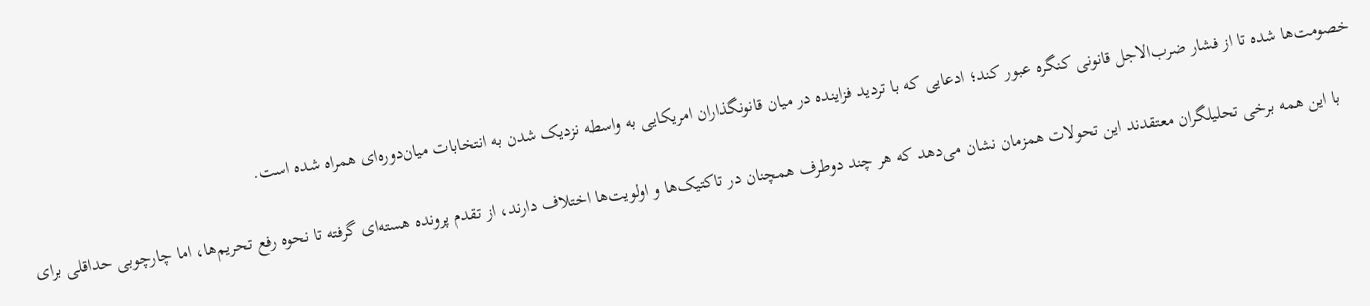خصومت‌ها شده تا از فشار ضرب‌الاجل قانونی کنگره عبور کند؛ ادعایی که با تردید فزاینده در میان قانونگذاران امریکایی به واسطه نزدیک شدن به انتخابات میان‌دوره‌ای همراه شده است.

    با این همه برخی تحلیلگران معتقدند این تحولات همزمان نشان می‌دهد که هر چند دوطرف همچنان در تاکتیک‌ها و اولویت‌ها اختلاف دارند، از تقدم پرونده هسته‌ای گرفته تا نحوه رفع تحریم‌ها، اما چارچوبی حداقلی برای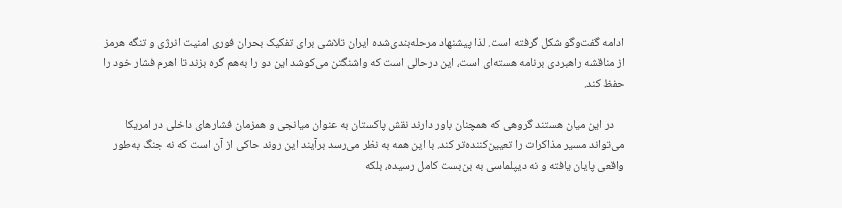ادامه گفت‌وگو شکل گرفته است. لذا پیشنهاد مرحله‌بندی‌شده ایران تلاشی برای تفکیک بحران فوری امنیت انرژی و تنگه هرمز از مناقشه راهبردی برنامه هسته‌ای است، این درحالی است که واشنگتن می‌کوشد این دو را به‌هم گره بزند تا اهرم فشار خود را حفظ کند.

    در این میان هستند گروهی که همچنان باور دارند نقش پاکستان به عنوان میانجی و همزمان فشارهای داخلی در امریکا می‌تواند مسیر مذاکرات را تعیین‌کننده‌تر کند. با این همه به نظر می‌رسد برآیند این روند حاکی از آن است که نه جنگ به‌طور واقعی پایان یافته و نه دیپلماسی به بن‌بست کامل رسیده، بلکه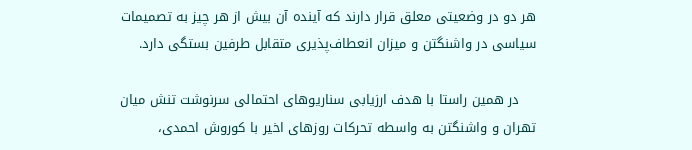هر دو در وضعیتی معلق قرار دارند که آینده آن بیش از هر چیز به تصمیمات سیاسی در واشنگتن و میزان انعطاف‌پذیری متقابل طرفین بستگی دارد.

    در همین راستا با هدف ارزیابی سناریوهای احتمالی سرنوشت تنش میان تهران و واشنگتن به واسطه تحرکات روزهای اخیر با کوروش احمدی،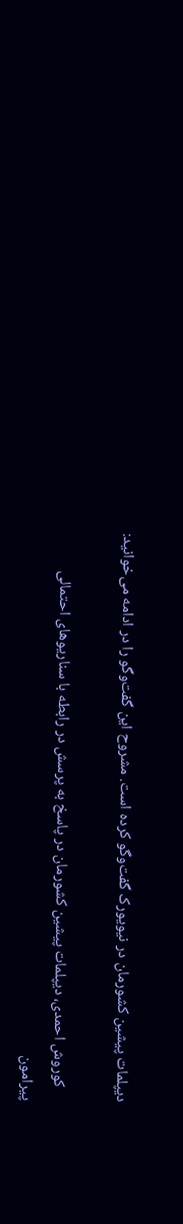دیپلمات پیشین کشورمان در نیویورک گفت‌وگو کرده است. مشروح این گفت‌وگو را در ادامه می‌خوانید:

    کوروش احمدی، دیپلمات پیشین کشورمان در پاسخ به پرسش در رابطه با سناریوهای احتمالی پیرامون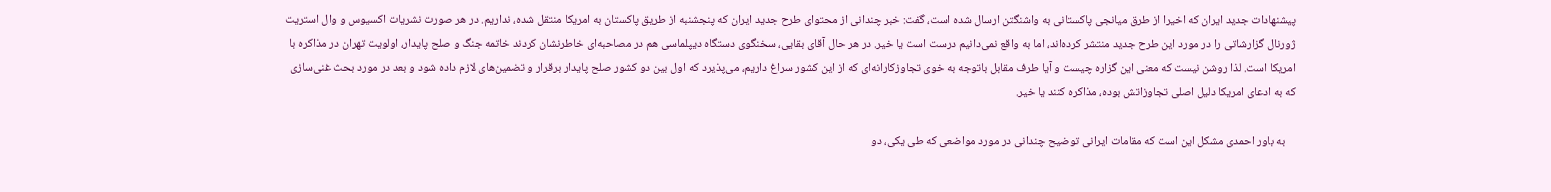پیشنهادات جدید ایران که اخیرا از طرق میانجی پاکستانی به واشنگتن ارسال شده است، گفت: خبر چندانی از محتوای طرح جدید ایران که پنجشنبه از طریق پاکستان به امریکا منتقل شده، نداریم. در هر صورت نشریات اکسیوس و وال استریت ژورنال گزارشاتی را در مورد این طرح جدید منتشر کرده‌اند، اما به واقع نمی‌دانیم درست است یا خیر. در هر حال آقای بقایی، سخنگوی دستگاه دیپلماسی هم در مصاحبه‌ای خاطرنشان کردند خاتمه جنگ و صلح پایدار، اولویت تهران در مذاکره با امریکا است. لذا روشن نیست که معنی این گزاره چیست و آیا طرف مقابل باتوجه به خوی تجاوزکارانه‌ای که از این کشور سراغ داریم، می‌پذیرد که اول بین دو کشور صلح پایدار برقرار و تضمین‌های لازم داده شود و بعد در مورد بحث غنی‌سازی که به ادعای امریکا دلیل اصلی تجاوزاتش بوده، مذاکره کنند یا خیر.

    به باور احمدی مشکل این است که مقامات ایرانی توضیح چندانی در مورد مواضعی که طی یکی، دو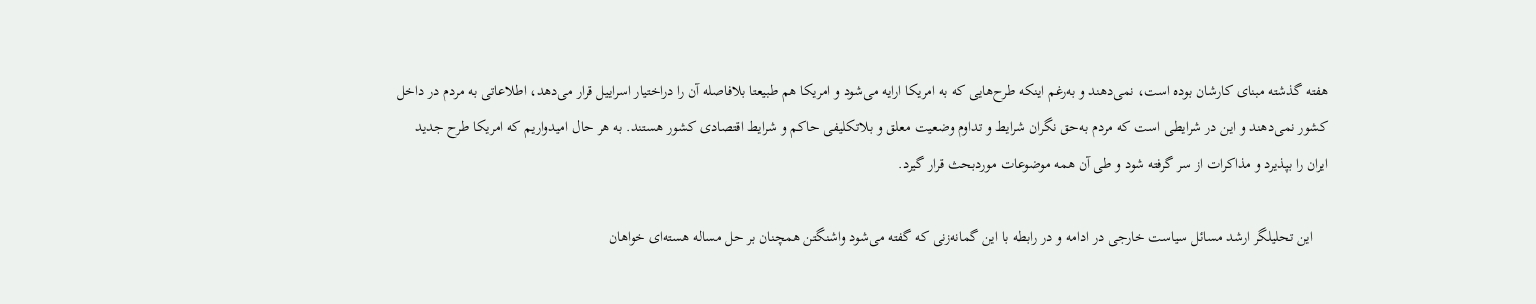هفته گذشته مبنای کارشان بوده است، نمی‌دهند و به‌رغم اینکه طرح‌هایی که به امریکا ارایه می‌شود و امریکا هم طبیعتا بلافاصله آن را دراختیار اسراییل قرار می‌دهد، اطلاعاتی به مردم در داخل کشور نمی‌دهند و این در شرایطی است که مردم به‌حق نگران شرایط و تداوم وضعیت معلق و بلاتکلیفی حاکم و شرایط اقتصادی کشور هستند. به هر حال امیدواریم که امریکا طرح جدید ایران را بپذیرد و مذاکرات از سر گرفته شود و طی آن همه موضوعات موردبحث قرار گیرد.

    این تحلیلگر ارشد مسائل سیاست خارجی در ادامه و در رابطه با این گمانه‌زنی که گفته می‌شود واشنگتن همچنان بر حل مساله هسته‌ای خواهان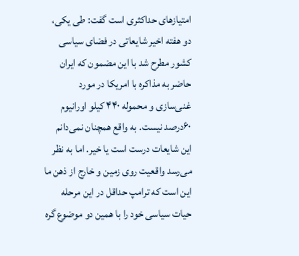امتیازهای حداکثری است گفت: طی یکی، دو هفته اخیر شایعاتی در فضای سیاسی کشور مطرح شد با این مضمون که ایران حاضر به مذاکره با امریکا در مورد غنی‌سازی و محموله ۴۴۰ کیلو اورانیوم ۶۰درصد نیست. به واقع همچنان نمی‌دانم این شایعات درست است یا خیر. اما به نظر می‌رسد واقعیت روی زمین و خارج از ذهن ما این است که ترامپ حداقل در این مرحله حیات سیاسی خود را با همین دو موضوع گره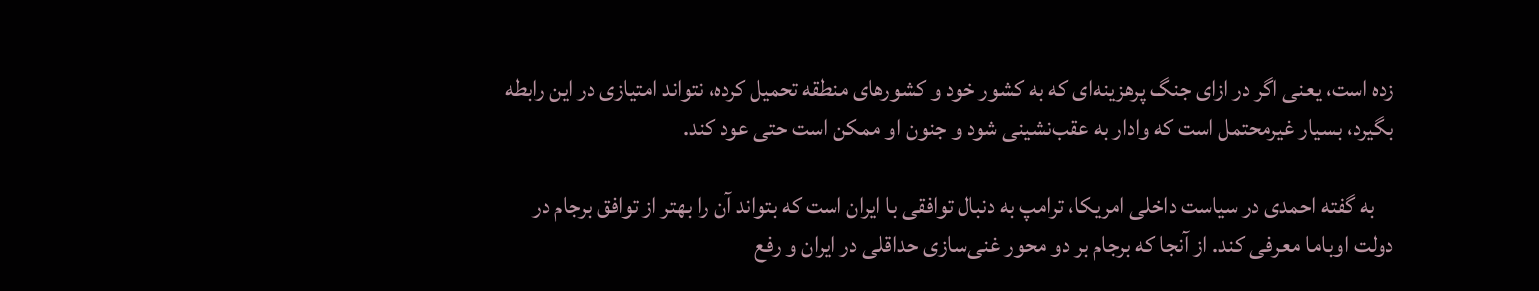زده است، یعنی اگر در ازای جنگ پرهزینه‌ای که به کشور خود و کشورهای منطقه تحمیل کرده، نتواند امتیازی در این رابطه بگیرد، بسیار غیرمحتمل است که وادار به عقب‌نشینی شود و جنون او ممکن است حتی عود کند.

    به گفته احمدی در سیاست داخلی امریکا، ترامپ به دنبال توافقی با ایران است که بتواند آن را بهتر از توافق برجام در دولت اوباما معرفی کند. از آنجا که برجام بر دو محور غنی‌سازی حداقلی در ایران و رفع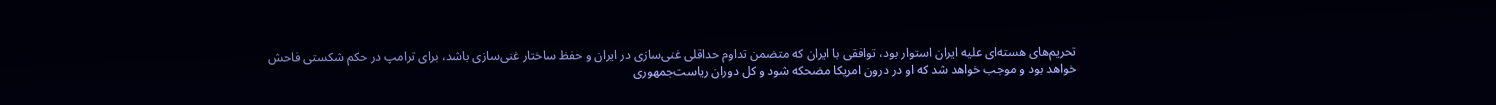تحریم‌های هسته‌ای علیه ایران استوار بود، توافقی با ایران که متضمن تداوم حداقلی غنی‌سازی در ایران و حفظ ساختار غنی‌سازی باشد، برای ترامپ در حکم شکستی فاحش خواهد بود و موجب خواهد شد که او در درون امریکا مضحکه شود و کل دوران ریاست‌جمهوری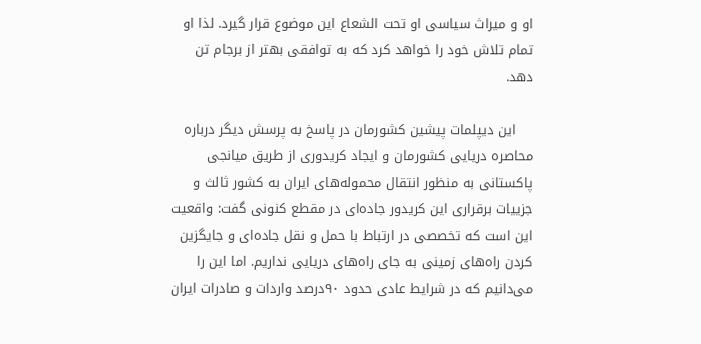او و میراث سیاسی او تحت الشعاع این موضوع قرار گیرد. لذا او تمام تلاش خود را خواهد کرد که به توافقی بهتر از برجام تن دهد.

    این دیپلمات پیشین کشورمان در پاسخ به پرسش دیگر درباره محاصره دریایی کشورمان و ایجاد کریدوری از طریق میانجی پاکستانی به منظور انتقال محموله‌های ایران به کشور ثالث و جزییات برقراری این کریدور جاده‌ای در مقطع کنونی گفت: واقعیت این است که تخصصی در ارتباط با حمل و نقل جاده‌ای و جایگزین کردن راه‌های زمینی به جای راه‌های دریایی نداریم. اما این را می‌دانیم که در شرایط عادی حدود ۹۰درصد واردات و صادرات ایران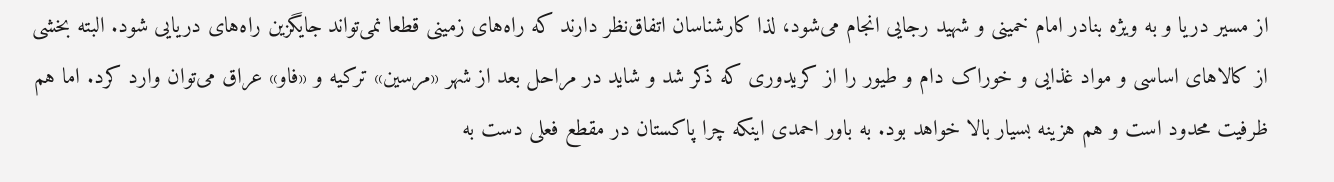از مسیر دریا و به ویژه بنادر امام خمینی و شهید رجایی انجام می‌شود، لذا کارشناسان اتفاق‌نظر دارند که راه‌های زمینی قطعا نمی‌تواند جایگزین راه‌های دریایی شود. البته بخشی از کالاهای اساسی و مواد غذایی و خوراک دام و طیور را از کریدوری که ذکر شد و شاید در مراحل بعد از شهر «مرسین» ترکیه و «فاو» عراق می‌توان وارد کرد. اما هم ظرفیت محدود است و هم هزینه بسیار بالا خواهد بود. به باور احمدی اینکه چرا پاکستان در مقطع فعلی دست به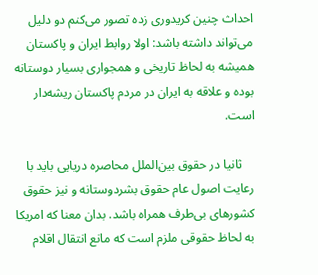احداث چنین کریدوری زده تصور می‌کنم دو دلیل می‌تواند داشته باشد: اولا روابط ایران و پاکستان همیشه به لحاظ تاریخی و همجواری بسیار دوستانه بوده و علاقه به ایران در مردم پاکستان ریشه‌دار است.

    ثانیا در حقوق بین‌الملل محاصره دریایی باید با رعایت اصول عام حقوق بشردوستانه و نیز حقوق کشورهای بی‌طرف همراه باشد. بدان معنا که امریکا به لحاظ حقوقی ملزم است که مانع انتقال اقلام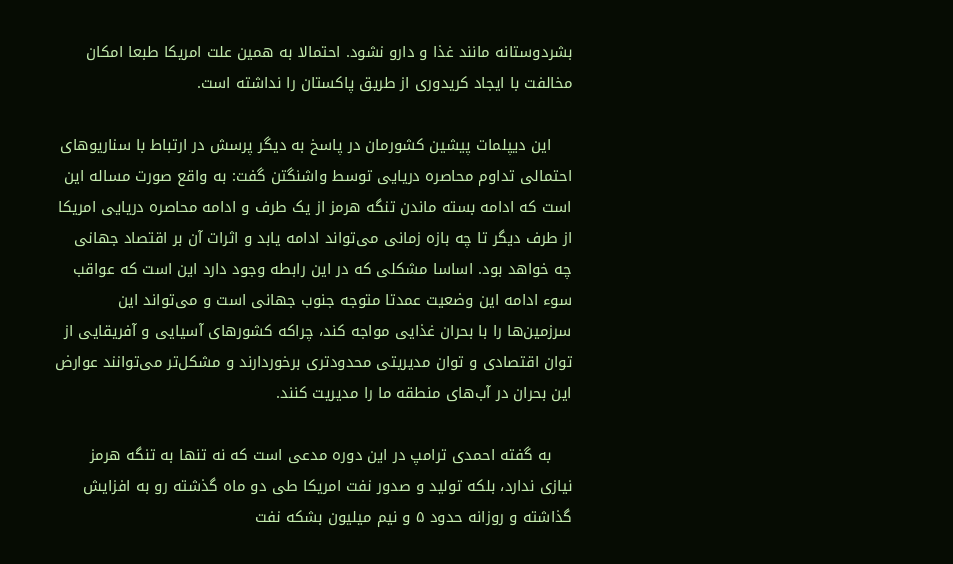بشردوستانه مانند غذا و دارو نشود. احتمالا به همین علت امریکا طبعا امکان مخالفت با ایجاد کریدوری از طریق پاکستان را نداشته است.

    این دیپلمات پیشین کشورمان در پاسخ به دیگر پرسش در ارتباط با سناریوهای احتمالی تداوم محاصره دریایی توسط واشنگتن گفت: به واقع صورت مساله این است که ادامه بسته ماندن تنگه هرمز از یک طرف و ادامه محاصره دریایی امریکا از طرف دیگر تا چه بازه زمانی می‌تواند ادامه یابد و اثرات آن بر اقتصاد جهانی چه خواهد بود. اساسا مشکلی که در این رابطه وجود دارد این است که عواقب سوء ادامه این وضعیت عمدتا متوجه جنوب جهانی است و می‌تواند این سرزمین‌ها را با بحران غذایی مواجه کند، چراکه کشورهای آسیایی و آفریقایی از توان اقتصادی و توان مدیریتی محدودتری برخوردارند و مشکل‌تر می‌توانند عوارض این بحران در آب‌های منطقه ما را مدیریت کنند.

    به گفته احمدی ترامپ در این دوره مدعی است که نه تنها به تنگه هرمز نیازی ندارد، بلکه تولید و صدور نفت امریکا طی دو ماه گذشته رو به افزایش گذاشته و روزانه حدود ۵ و نیم میلیون بشکه نفت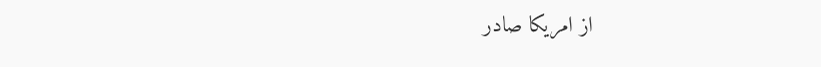از امریکا صادر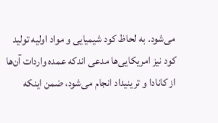می‌شود. به لحاظ کود شیمیایی و مواد اولیه تولید کود نیز امریکایی‌ها مدعی اندکه عمده واردات آن‌ها از کانادا و ترینیداد انجام می‌شود، ضمن اینکه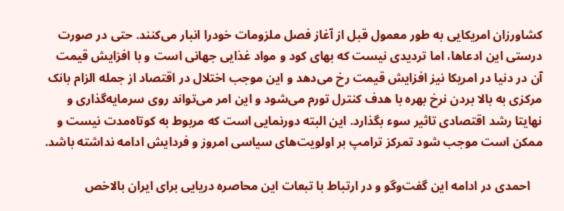کشاورزان امریکایی به طور معمول قبل از آغاز فصل ملزومات خودرا انبار می‌کنند. حتی در صورت درستی این ادعاها، اما تردیدی نیست که بهای کود و مواد غذایی جهانی است و با افزایش قیمت آن در دنیا در امریکا نیز افزایش قیمت رخ می‌دهد و این موجب اختلال در اقتصاد از جمله الزام بانک مرکزی به بالا بردن نرخ بهره با هدف کنترل تورم می‌شود و این امر می‌تواند روی سرمایه‌گذاری و نهایتا رشد اقتصادی تاثیر سوء بگذارد. این البته دورنمایی است که مربوط به کوتاه‌مدت نیست و ممکن است موجب شود تمرکز ترامپ بر اولویت‌های سیاسی امروز و فردایش ادامه نداشته باشد.

    احمدی در ادامه این گفت‌وگو و در ارتباط با تبعات این محاصره دریایی برای ایران بالاخص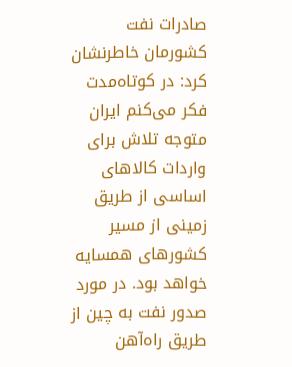صادرات نفت کشورمان خاطرنشان کرد: در کوتاه‌مدت فکر می‌کنم ایران متوجه تلاش برای واردات کالاهای اساسی از طریق زمینی از مسیر کشورهای همسایه خواهد بود. در مورد صدور نفت به چین از طریق راه‌آهن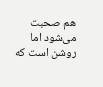هم صحبت می‌شود اما روشن است که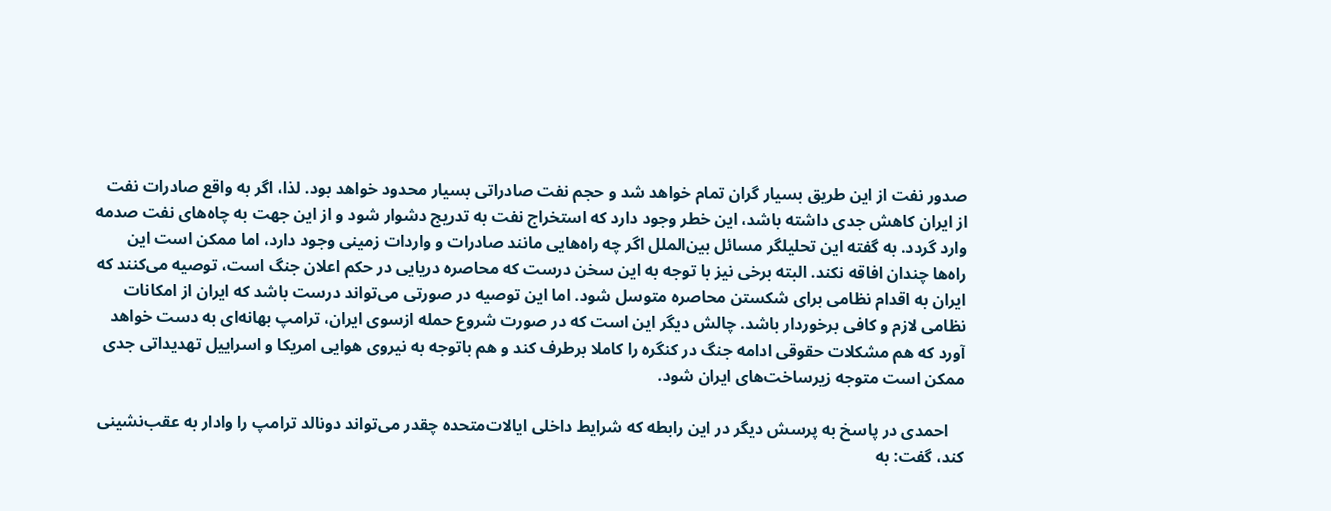صدور نفت از این طریق بسیار گران تمام خواهد شد و حجم نفت صادراتی بسیار محدود خواهد بود. لذا، اگر به واقع صادرات نفت از ایران کاهش جدی داشته باشد، این خطر وجود دارد که استخراج نفت به تدریج دشوار شود و از این جهت به چاه‌های نفت صدمه وارد گردد. به گفته این تحلیلگر مسائل بین‌الملل اگر چه راه‌هایی مانند صادرات و واردات زمینی وجود دارد، اما ممکن است این راه‌ها چندان افاقه نکند. البته برخی نیز با توجه به این سخن درست که محاصره دریایی در حکم اعلان جنگ است، توصیه می‌کنند که ایران به اقدام نظامی برای شکستن محاصره متوسل شود. اما این توصیه در صورتی می‌تواند درست باشد که ایران از امکانات نظامی لازم و کافی برخوردار باشد. چالش دیگر این است که در صورت شروع حمله ازسوی ایران، ترامپ بهانه‌ای به دست خواهد آورد که هم مشکلات حقوقی ادامه جنگ در کنگره را کاملا برطرف کند و هم باتوجه به نیروی هوایی امریکا و اسراییل تهدیداتی جدی ممکن است متوجه زیرساخت‌های ایران شود.

    احمدی در پاسخ به پرسش دیگر در این رابطه که شرایط داخلی ایالات‌متحده چقدر می‌تواند دونالد ترامپ را وادار به عقب‌نشینی کند، گفت: به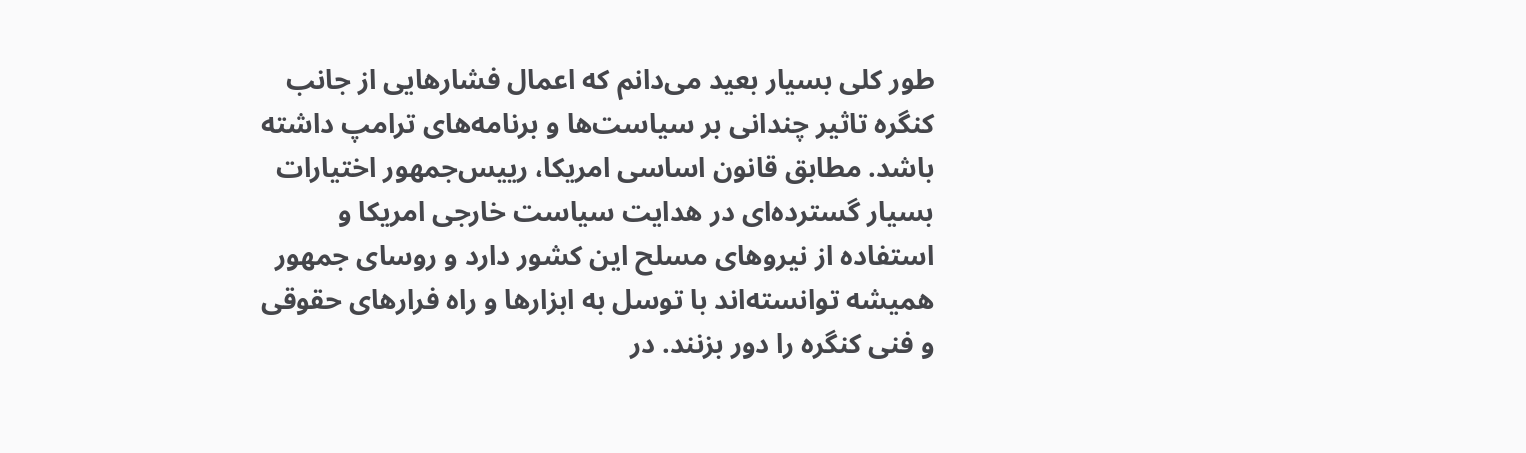طور کلی بسیار بعید می‌دانم که اعمال فشارهایی از جانب کنگره تاثیر چندانی بر سیاست‌ها و برنامه‌های ترامپ داشته باشد. مطابق قانون اساسی امریکا، رییس‌جمهور اختیارات بسیار گسترده‌ای در هدایت سیاست خارجی امریکا و استفاده از نیروهای مسلح این کشور دارد و روسای جمهور همیشه توانسته‌اند با توسل به ابزارها و راه فرارهای حقوقی و فنی کنگره را دور بزنند. در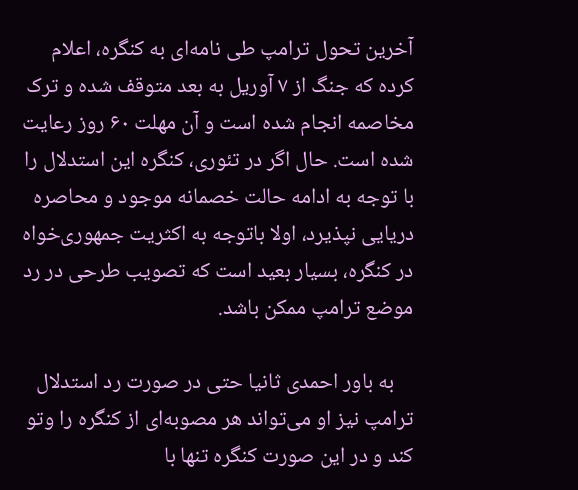آخرین تحول ترامپ طی نامه‌ای به کنگره، اعلام کرده که جنگ از ۷ آوریل به بعد متوقف شده و ترک مخاصمه انجام شده است و آن مهلت ۶۰ روز رعایت شده است. حال اگر در تئوری، کنگره این استدلال را با توجه به ادامه حالت خصمانه موجود و محاصره دریایی نپذیرد، اولا باتوجه به اکثریت جمهوری‌خواه در کنگره، بسیار بعید است که تصویب طرحی در رد موضع ترامپ ممکن باشد.

    به باور احمدی ثانیا حتی در صورت رد استدلال ترامپ نیز او می‌تواند هر مصوبه‌ای از کنگره را وتو کند و در این صورت کنگره تنها با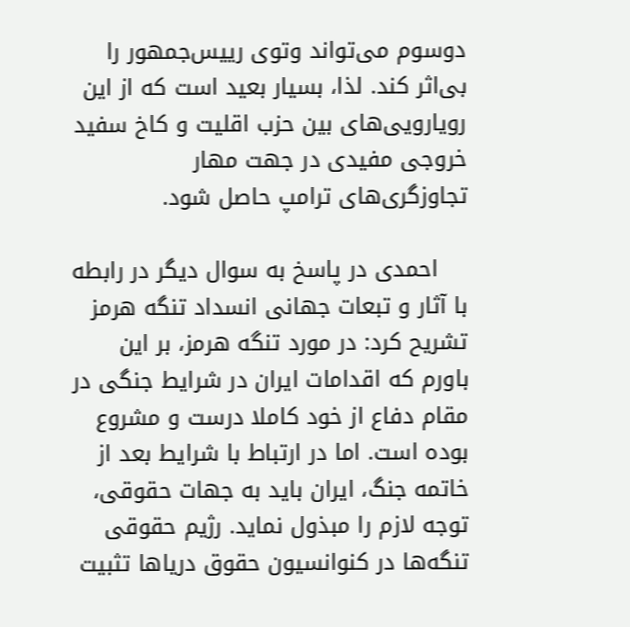دوسوم می‌تواند وتوی رییس‌جمهور را بی‌اثر کند. لذا، بسیار بعید است که از این رویارویی‌های بین حزب اقلیت و کاخ سفید خروجی مفیدی در جهت مهار تجاوزگری‌های ترامپ حاصل شود.

    احمدی در پاسخ به سوال دیگر در رابطه با آثار و تبعات جهانی انسداد تنگه هرمز تشریح کرد: در مورد تنگه هرمز، بر این باورم که اقدامات ایران در شرایط جنگی در مقام دفاع از خود کاملا درست و مشروع بوده است. اما در ارتباط با شرایط بعد از خاتمه جنگ، ایران باید به جهات حقوقی، توجه لازم را مبذول نماید. رژیم حقوقی تنگه‌ها در کنوانسیون حقوق دریاها تثبیت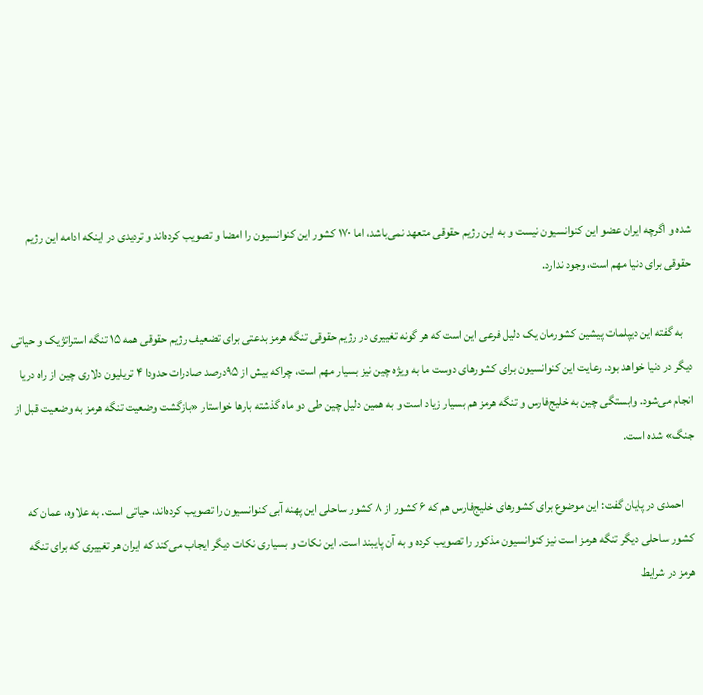شده و اگرچه ایران عضو این کنوانسیون نیست و به این رژیم حقوقی متعهد نمی‌باشد، اما ۱۷۰ کشور این کنوانسیون را امضا و تصویب کرده‌اند و تردیدی در اینکه ادامه این رژیم حقوقی برای دنیا مهم است، وجود ندارد.

    به گفته این دیپلمات پیشین کشورمان یک دلیل فرعی این است که هر گونه تغییری در رژیم حقوقی تنگه هرمز بدعتی برای تضعیف رژیم حقوقی همه ۱۵ تنگه استراتژیک و حیاتی دیگر در دنیا خواهد بود. رعایت این کنوانسیون برای کشورهای دوست ما به ویژه چین نیز بسیار مهم است، چراکه بیش از ۹۵درصد صادرات حدودا ۴ تریلیون دلاری چین از راه دریا انجام می‌شود. وابستگی چین به خلیج‌فارس و تنگه هرمز هم بسیار زیاد است و به همین دلیل چین طی دو ماه گذشته بارها خواستار «بازگشت وضعیت تنگه هرمز به وضعیت قبل از جنگ» شده است.

    احمدی در پایان گفت: این موضوع برای کشورهای خلیج‌فارس هم که ۶ کشور از ۸ کشور ساحلی این پهنه آبی کنوانسیون را تصویب کرده‌اند، حیاتی است. به علاوه، عمان که کشور ساحلی دیگر تنگه هرمز است نیز کنوانسیون مذکور را تصویب کرده و به آن پایبند است. این نکات و بسیاری نکات دیگر ایجاب می‌کند که ایران هر تغییری که برای تنگه هرمز در شرایط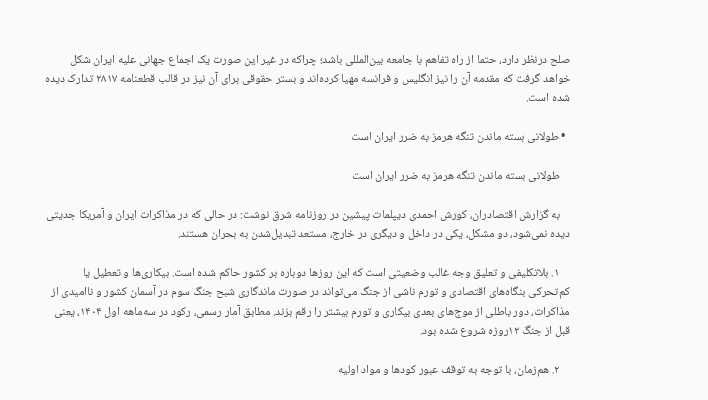صلح درنظر دارد، حتما از راه تفاهم با جامعه بین‌المللی باشد؛ چراکه در غیر این صورت یک اجماع جهانی علیه ایران شکل خواهد گرفت که مقدمه آن را نیز انگلیس و فرانسه مهیا کرده‌اند و بستر حقوقی برای آن نیز در قالب قطعنامه ۲۸۱۷ تدارک دیده شده است.

  • طولانی بسته ماندن تنگه هرمز به ضرر ایران است

    طولانی بسته ماندن تنگه هرمز به ضرر ایران است

    به گزارش اقتصادران، کورش احمدی دیپلمات پیشین در روزنامه شرق نوشت: در حالی که در مذاکرات ایران و آمریکا جدیتی دیده نمی‌شود، دو مشکل، یکی در داخل و دیگری در خارج، مستعد تبدیل‌شدن به بحران هستند.

    ۱. بلاتکلیفی و تعلیق وجه غالب وضعیتی است که این روز‌ها دوباره بر کشور حاکم شده است. بیکاری‌ها و تعطیل یا کم‌تحرکی بنگاه‌های اقتصادی و تورم ناشی از جنگ می‌تواند در صورت ماندگاری شبح جنگ سوم در آسمان کشور و ناامیدی از مذاکرات، دور باطلی از موج‌های بعدی بیکاری و تورم بیشتر را رقم بزند. مطابق آمار رسمی، رکود در سه‌ماهه اول ۱۴۰۴، یعنی قبل از جنگ ۱۲‌روزه شروع شده بود.

    ۲. هم‌زمان، با توجه به توقف عبور کود‌ها و مواد اولیه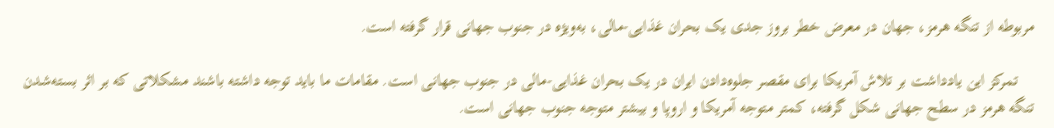مربوطه از تنگه هرمز، جهان در معرض خطر بروز جدی یک بحران غذایی-مالی، به‌ویژه در جنوب جهانی قرار گرفته است.

    تمرکز این یادداشت بر تلاش آمریکا برای مقصر جلوه‌دادن ایران در یک بحران غذایی-مالی در جنوب جهانی است. مقامات ما باید توجه داشته باشند مشکلاتی که بر اثر بسته‌شدن تنگه هرمز در سطح جهانی شکل گرفته، کمتر متوجه آمریکا و اروپا و بیشتر متوجه جنوب جهانی است.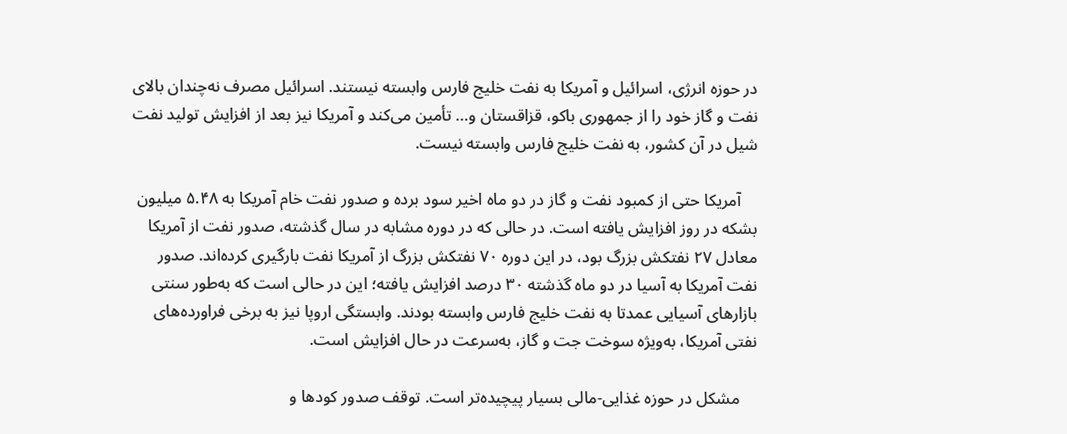در حوزه انرژی، اسرائیل و آمریکا به نفت خلیج فارس وابسته نیستند. اسرائیل مصرف نه‌چندان بالای نفت و گاز خود را از جمهوری باکو، قزاقستان و… تأمین می‌کند و آمریکا نیز بعد از افزایش تولید نفت شیل در آن کشور، به نفت خلیج فارس وابسته نیست.

    آمریکا حتی از کمبود نفت و گاز در دو ماه اخیر سود برده و صدور نفت خام آمریکا به ۵.۴۸ میلیون بشکه در روز افزایش یافته است. در حالی که در دوره مشابه در سال گذشته، صدور نفت از آمریکا معادل ۲۷ نفتکش بزرگ بود، در این دوره ۷۰ نفتکش بزرگ از آمریکا نفت بارگیری کرده‌اند. صدور نفت آمریکا به آسیا در دو ماه گذشته ۳۰ درصد افزایش یافته؛ این در حالی است که به‌طور سنتی بازار‌های آسیایی عمدتا به نفت خلیج فارس وابسته بودند. وابستگی اروپا نیز به برخی فراورده‌های نفتی آمریکا، به‌ویژه سوخت جت و گاز، به‌سرعت در حال افزایش است.

    مشکل در حوزه غذایی-مالی بسیار پیچیده‌تر است. توقف صدور کود‌ها و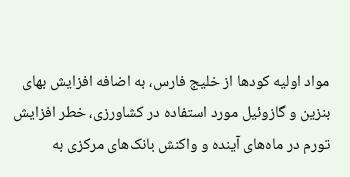مواد اولیه کود‌ها از خلیج فارس، به اضافه افزایش بهای بنزین و گازوئیل مورد استفاده در کشاورزی، خطر افزایش تورم در ماه‌های آینده و واکنش بانک‌های مرکزی به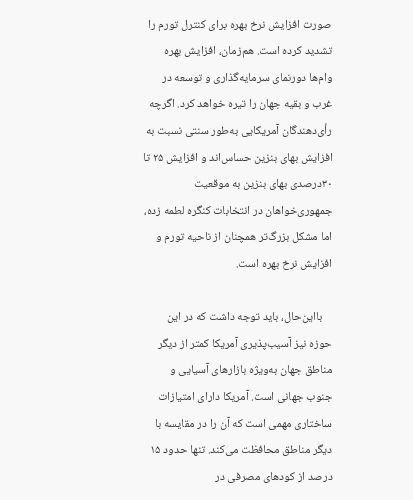صورت افزایش نرخ بهره برای کنترل تورم را تشدید کرده است. هم‌زمان، افزایش بهره وام‌ها دورنمای سرمایه‌گذاری و توسعه در غرب و بقیه جهان را تیره خواهد کرد. اگرچه رأی‌دهندگان آمریکایی به‌طور سنتی نسبت به افزایش بهای بنزین حساس‌اند و افزایش ۲۵ تا ۳۰‌درصدی بهای بنزین به موقعیت جمهوری‌خواهان در انتخابات کنگره لطمه زده، اما مشکل بزرگ‌تر همچنان از ناحیه تورم و افزایش نرخ بهره است.

    بااین‌حال، باید توجه داشت که در این حوزه نیز آسیب‌پذیری آمریکا کمتر از دیگر مناطق جهان به‌ویژه بازار‌های آسیایی و جنوب جهانی است. آمریکا دارای امتیازات ساختاری مهمی است که آن را در مقایسه با دیگر مناطق محافظت می‌کند. تنها حدود ۱۵ درصد از کود‌های مصرفی در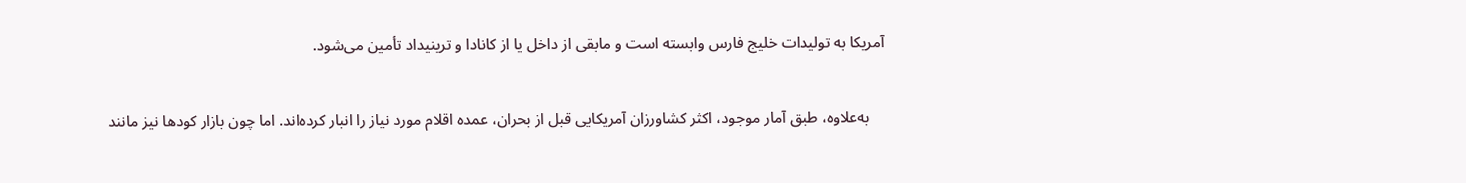آمریکا به تولیدات خلیج فارس وابسته است و مابقی از داخل یا از کانادا و ترینیداد تأمین می‌شود.

    به‌علاوه، طبق آمار موجود، اکثر کشاورزان آمریکایی قبل از بحران، عمده اقلام مورد نیاز را انبار کرده‌اند. اما چون بازار کود‌ها نیز مانند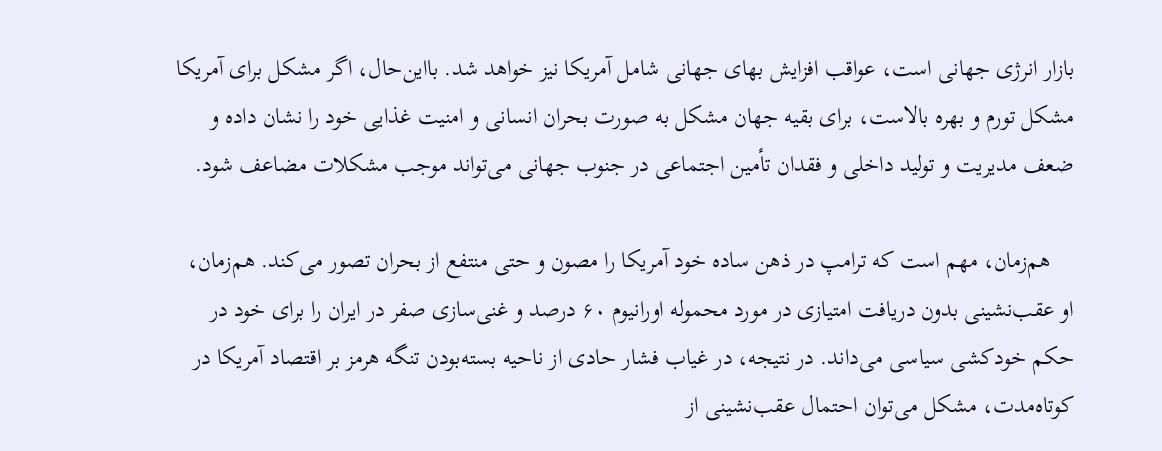بازار انرژی جهانی است، عواقب افزایش بهای جهانی شامل آمریکا نیز خواهد شد. بااین‌حال، اگر مشکل برای آمریکا مشکل تورم و بهره بالاست، برای بقیه جهان مشکل به صورت بحران انسانی و امنیت غذایی خود را نشان داده و ضعف مدیریت و تولید داخلی و فقدان تأمین اجتماعی در جنوب جهانی می‌تواند موجب مشکلات مضاعف شود.

    هم‌زمان، مهم است که ترامپ در ذهن ساده خود آمریکا را مصون و حتی منتفع از بحران تصور می‌کند. هم‌زمان، او عقب‌نشینی بدون دریافت امتیازی در مورد محموله اورانیوم ۶۰ درصد و غنی‌سازی صفر در ایران را برای خود در حکم خودکشی سیاسی می‌داند. در نتیجه، در غیاب فشار حادی از ناحیه بسته‌بودن تنگه هرمز بر اقتصاد آمریکا در کوتاه‌مدت، مشکل می‌توان احتمال عقب‌نشینی از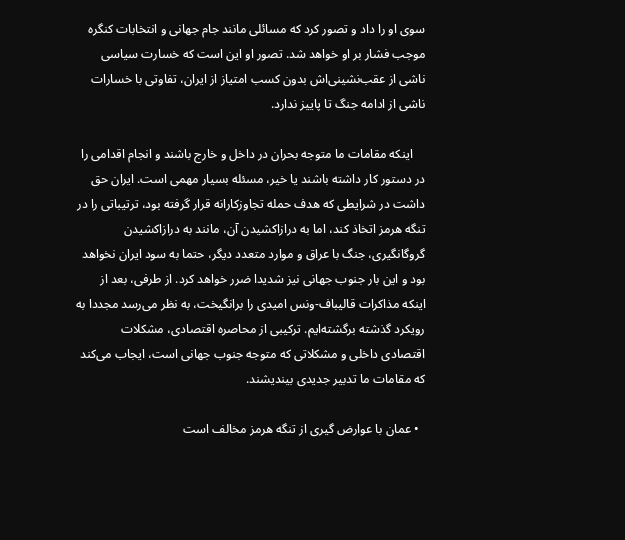سوی او را داد و تصور کرد که مسائلی مانند جام جهانی و انتخابات کنگره موجب فشار بر او خواهد شد. تصور او این است که خسارت سیاسی ناشی از عقب‌نشینی‌اش بدون کسب امتیاز از ایران، تفاوتی با خسارات ناشی از ادامه جنگ تا پاییز ندارد.

    اینکه مقامات ما متوجه بحران در داخل و خارج باشند و انجام اقدامی را در دستور کار داشته باشند یا خیر، مسئله بسیار مهمی است. ایران حق داشت در شرایطی که هدف حمله تجاوزکارانه قرار گرفته بود، ترتیباتی را در تنگه هرمز اتخاذ کند، اما به درازاکشیدن آن، مانند به درازاکشیدن گروگانگیری، جنگ با عراق و موارد متعدد دیگر، حتما به سود ایران نخواهد بود و این بار جنوب جهانی نیز شدیدا ضرر خواهد کرد. از طرفی، بعد از اینکه مذاکرات قالیباف-ونس امیدی را برانگیخت، به نظر می‌رسد مجددا به رویکرد گذشته برگشته‌ایم. ترکیبی از محاصره اقتصادی، مشکلات اقتصادی داخلی و مشکلاتی که متوجه جنوب جهانی است، ایجاب می‌کند که مقامات ما تدبیر جدیدی بیندیشند.

  • عمان با عوارض گیری از تنگه هرمز مخالف است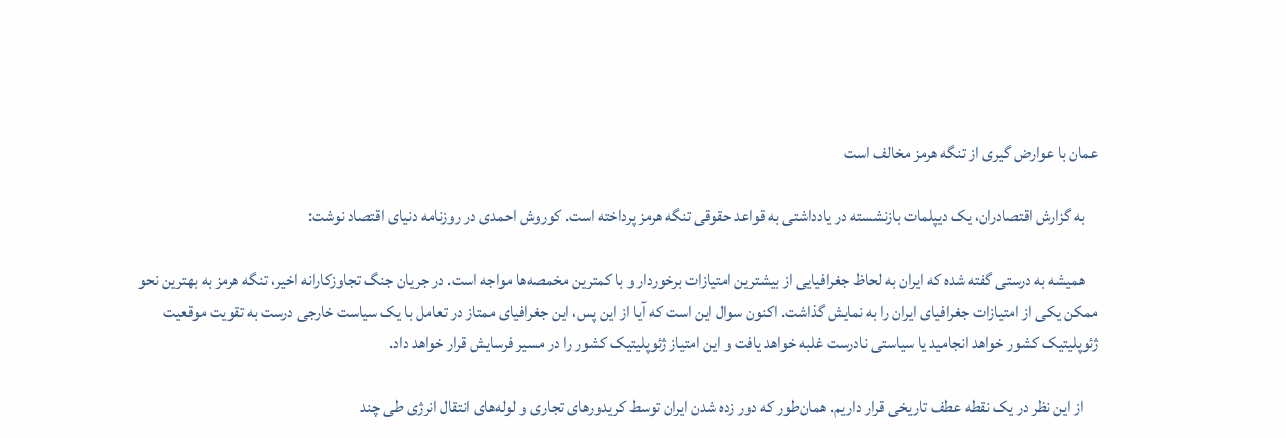عمان با عوارض گیری از تنگه هرمز مخالف است

    به گزارش اقتصادران، یک دیپلمات بازنشسته در یادداشتی به قواعد حقوقی تنگه هرمز پرداخته است. کوروش احمدی در روزنامه دنیای اقتصاد نوشت:

    همیشه به درستی گفته شده که ایران به لحاظ جغرافیایی از بیشترین امتیازات برخوردار و با کمترین مخمصه‌ها مواجه است. در جریان جنگ تجاوزکارانه اخیر، تنگه هرمز به بهترین نحو ممکن یکی از امتیازات جغرافیای ایران را به نمایش گذاشت. اکنون سوال این است که آیا از این پس، این جغرافیای ممتاز در تعامل با یک سیاست خارجی درست به تقویت موقعیت ژئوپلیتیک کشور خواهد انجامید یا سیاستی نادرست غلبه خواهد یافت و این امتیاز ژئوپلیتیک کشور را در مسیر فرسایش قرار خواهد داد.

    از این نظر در یک نقطه عطف تاریخی قرار داریم. همان‌طور که دور زده شدن ایران توسط کریدورهای تجاری و لوله‌های انتقال انرژی طی چند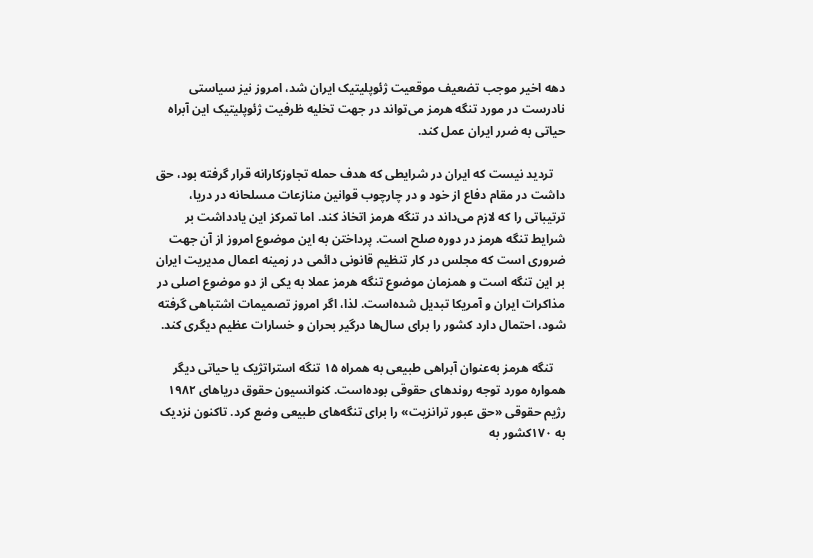دهه اخیر موجب تضعیف موقعیت ژئوپلیتیک ایران شد، امروز نیز سیاستی نادرست در مورد تنگه هرمز می‌تواند در جهت تخلیه ظرفیت ژئوپلیتیک این آبراه حیاتی به ضرر ایران عمل کند.

    تردید نیست که ایران در شرایطی که هدف حمله تجاوزکارانه قرار گرفته بود، حق داشت در مقام دفاع از خود و در چارچوب قوانین منازعات مسلحانه در دریا، ترتیباتی را که لازم می‌داند در تنگه هرمز اتخاذ کند. اما تمرکز این یادداشت بر شرایط تنگه هرمز در دوره صلح است. پرداختن به این موضوع امروز از آن جهت ضروری است که مجلس در کار تنظیم قانونی دائمی در زمینه اعمال مدیریت ایران بر این تنگه است و همزمان موضوع تنگه هرمز عملا به یکی از دو موضوع اصلی در مذاکرات ایران و آمریکا تبدیل شده‌است. لذا، اگر امروز تصمیمات اشتباهی گرفته شود، احتمال دارد کشور را برای سال‌ها درگیر بحران و خسارات عظیم دیگری کند.

    تنگه هرمز به‌عنوان آبراهی طبیعی به همراه ۱۵ تنگه استراتژیک یا حیاتی دیگر همواره مورد توجه روندهای حقوقی بوده‌است. کنوانسیون حقوق دریاهای ۱۹۸۲ رژیم حقوقی «حق عبور ترانزیت» را برای تنگه‌های طبیعی وضع کرد. تاکنون نزدیک به ۱۷۰کشور به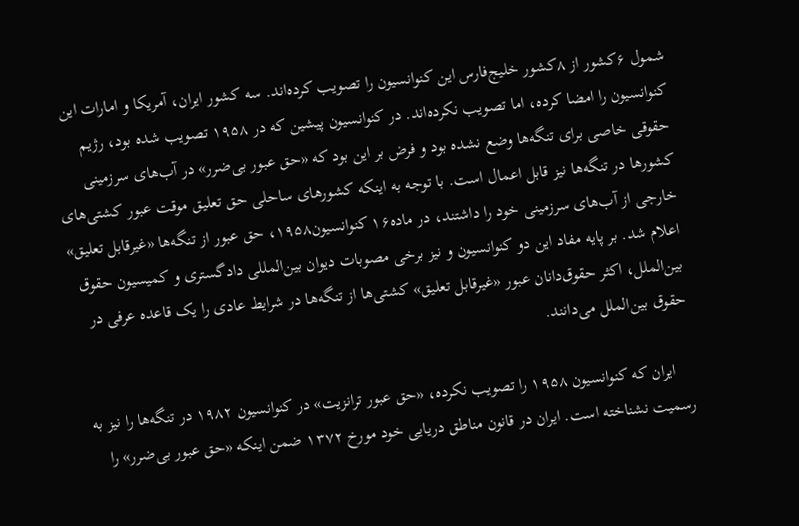شمول ۶کشور از ۸کشور خلیج‌فارس این کنوانسیون را تصویب کرده‌اند. سه کشور ایران، آمریکا و امارات این کنوانسیون را امضا کرده، اما تصویب نکرده‌اند. در کنوانسیون پیشین که در ۱۹۵۸ تصویب شده‌ بود، رژیم حقوقی خاصی برای تنگه‌ها وضع نشده‌ بود و فرض بر این بود که «حق عبور بی‌ضرر» در آب‌های سرزمینی کشورها در تنگه‌ها نیز قابل اعمال است. با توجه به اینکه کشورهای ساحلی حق تعلیق موقت عبور کشتی‌های خارجی از آب‌های سرزمینی خود را داشتند، در ماده۱۶ کنوانسیون۱۹۵۸، حق عبور از تنگه‌ها «غیرقابل تعلیق» اعلام شد. بر پایه مفاد این دو کنوانسیون و نیز برخی مصوبات دیوان بین‌المللی دادگستری و کمیسیون حقوق بین‌الملل، اکثر حقوق‌دانان عبور «غیرقابل تعلیق» کشتی‌ها از تنگه‌ها در شرایط عادی را یک قاعده عرفی در حقوق بین‌الملل می‌دانند.

    ایران که کنوانسیون ۱۹۵۸ را تصویب نکرده، «حق عبور ترانزیت» در کنوانسیون ۱۹۸۲ در تنگه‌ها را نیز به رسمیت نشناخته است. ایران در قانون مناطق دریایی خود مورخ ۱۳۷۲ ضمن اینکه «حق عبور بی‌ضرر» را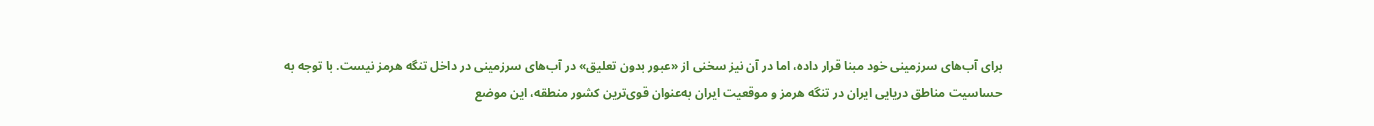برای آب‌های سرزمینی خود مبنا قرار داده، اما در آن نیز سخنی از «عبور بدون تعلیق» در آب‌های سرزمینی در داخل تنگه هرمز نیست. با توجه به حساسیت مناطق دریایی ایران در تنگه هرمز و موقعیت ایران به‌عنوان قوی‌ترین کشور منطقه، این موضع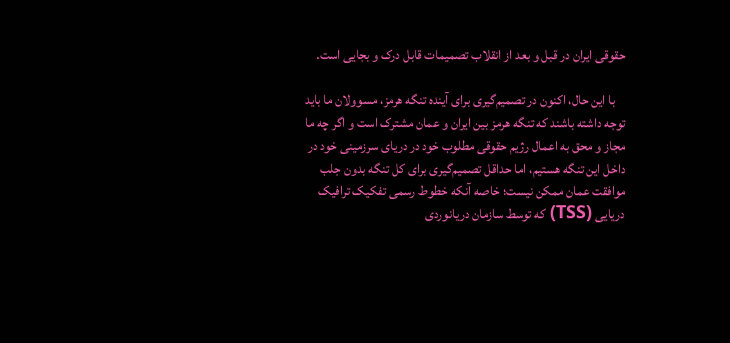حقوقی ایران در قبل و بعد از انقلاب تصمیمات قابل درک و بجایی است.

    با این حال، اکنون در تصمیم‌گیری برای آینده تنگه هرمز، مسوولان ما باید توجه داشته باشند که تنگه هرمز بین ایران و عمان مشترک است و اگر چه ما مجاز و محق به اعمال رژیم حقوقی مطلوب خود در دریای سرزمینی خود در داخل این تنگه هستیم، اما حداقل تصمیم‌گیری برای کل تنگه بدون جلب موافقت عمان ممکن نیست؛ خاصه آنکه خطوط رسمی تفکیک ترافیک دریایی (TSS) که توسط سازمان دریانوردی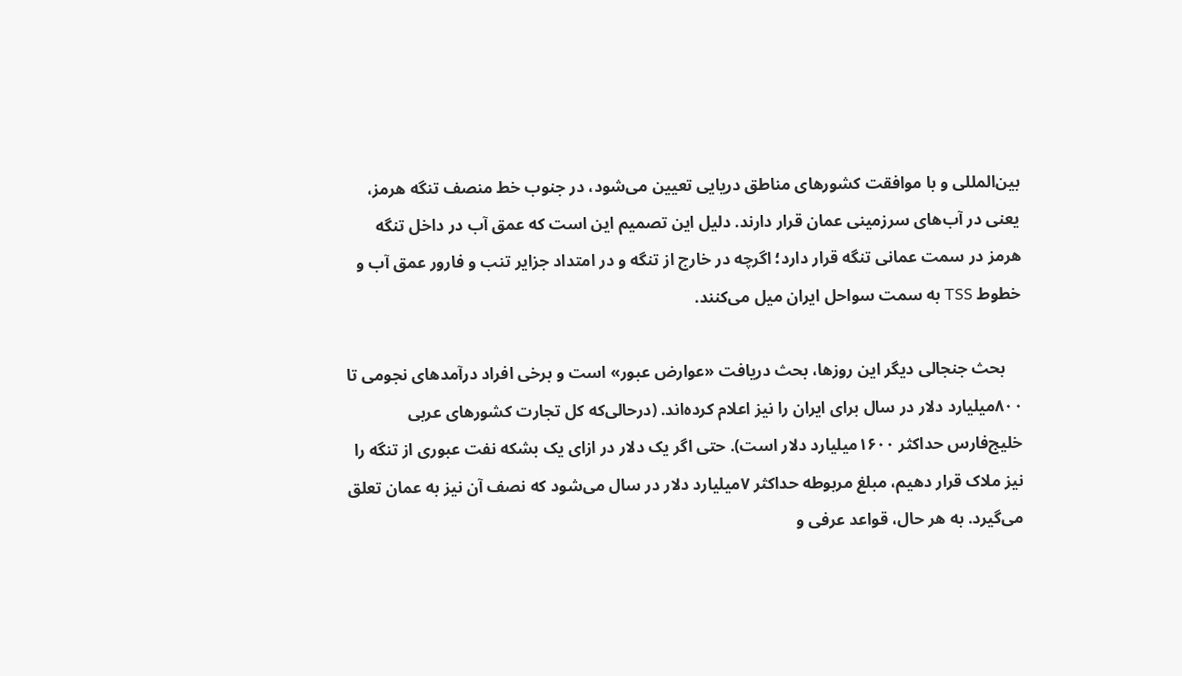بین‌المللی و با موافقت کشورهای مناطق دریایی تعیین می‌شود، در جنوب خط منصف تنگه هرمز، یعنی در آب‌های سرزمینی عمان قرار دارند. دلیل این تصمیم این است که عمق آب در داخل تنگه هرمز در سمت عمانی تنگه قرار دارد؛ اگرچه در خارج از تنگه و در امتداد جزایر تنب و فارور عمق آب و خطوط TSS به سمت سواحل ایران میل می‌کنند.

    بحث جنجالی دیگر این روزها، بحث دریافت «عوارض عبور» است و برخی افراد درآمد‌های نجومی تا ۸۰۰‌میلیارد دلار در سال برای ایران را نیز اعلام کرده‌اند. (درحالی‌که کل تجارت کشورهای عربی خلیج‌فارس حداکثر ۱۶۰۰‌میلیارد دلار است). حتی اگر یک دلار در ازای یک بشکه نفت عبوری از تنگه را نیز ملاک قرار دهیم، مبلغ مربوطه حداکثر ۷‌میلیارد دلار در سال می‌شود که نصف آن نیز به عمان تعلق می‌گیرد. به هر حال، قواعد عرفی و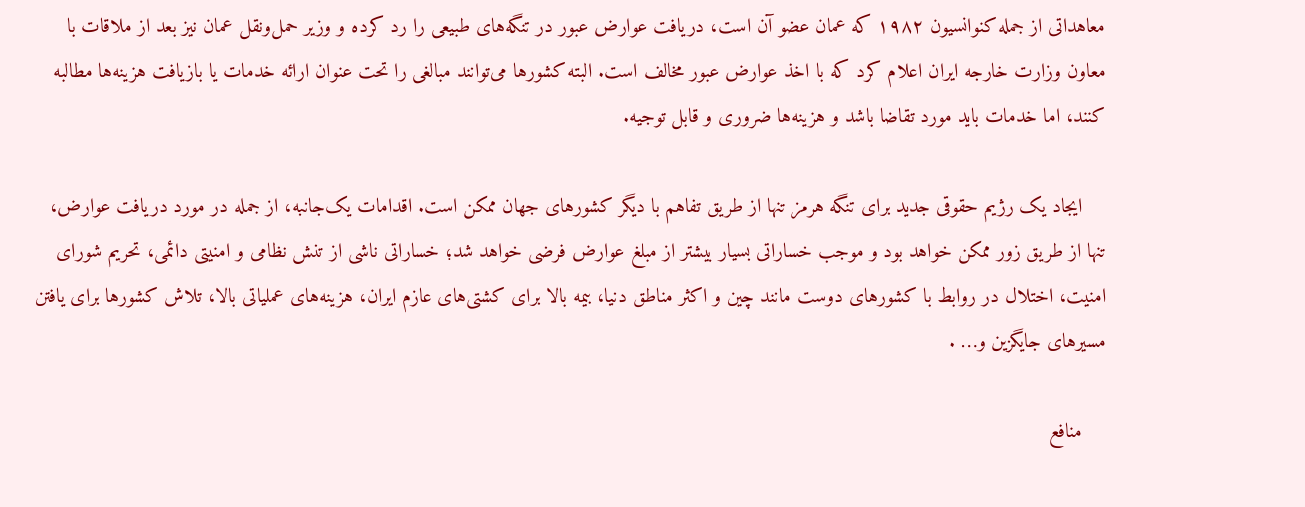معاهداتی از جمله کنوانسیون ۱۹۸۲ که عمان عضو آن است، دریافت عوارض عبور در تنگه‌های طبیعی را رد کرده و وزیر حمل‌ونقل عمان نیز بعد از ملاقات با معاون وزارت خارجه ایران اعلام کرد که با اخذ عوارض عبور مخالف است. البته کشورها می‌توانند مبالغی را تحت عنوان ارائه خدمات یا بازیافت هزینه‌ها مطالبه کنند، اما خدمات باید مورد تقاضا باشد و هزینه‌ها ضروری و قابل توجیه.

    ایجاد یک رژیم حقوقی جدید برای تنگه هرمز تنها از طریق تفاهم با دیگر کشورهای جهان ممکن است. اقدامات یک‌جانبه، از جمله در مورد دریافت عوارض، تنها از طریق زور ممکن خواهد بود و موجب خساراتی بسیار بیشتر از مبلغ عوارض فرضی خواهد شد؛ خساراتی ناشی از تنش نظامی و امنیتی دائمی، تحریم شورای امنیت، اختلال در روابط با کشورهای دوست مانند چین و اکثر مناطق دنیا، بیمه بالا برای کشتی‌های عازم ایران، هزینه‌های عملیاتی بالا، تلاش کشورها برای یافتن مسیرهای جایگزین و… .

    منافع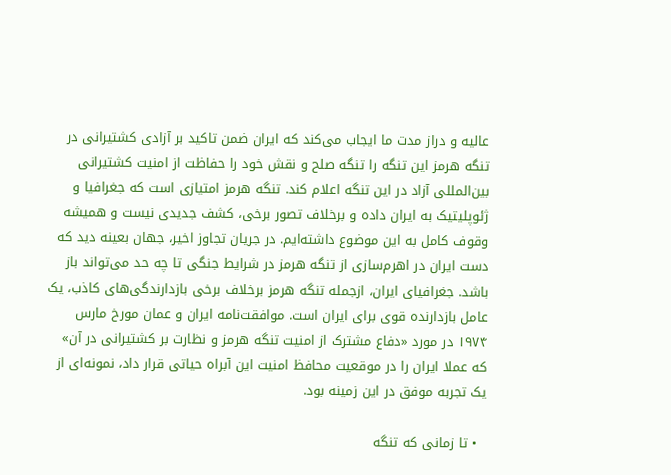عالیه و دراز مدت ما ایجاب می‌کند که ایران ضمن تاکید بر آزادی کشتیرانی در تنگه هرمز این تنگه را تنگه صلح و نقش خود را حفاظت از امنیت کشتیرانی بین‌المللی آزاد در این تنگه اعلام کند. تنگه هرمز امتیازی است که جغرافیا و ژئوپلیتیک به ایران داده و برخلاف تصور برخی، کشف جدیدی نیست و همیشه وقوف کامل به این موضوع داشته‌ایم. در جریان تجاوز اخیر، جهان بعینه دید که دست ایران در اهرم‌سازی از تنگه هرمز در شرایط جنگی تا چه حد می‌تواند باز باشد. جغرافیای ایران، ازجمله تنگه هرمز برخلاف برخی بازدارندگی‌های کاذب، یک عامل بازدارنده قوی برای ایران است. موافقت‌نامه ایران و عمان مورخ مارس ۱۹۷۴ در مورد «دفاع مشترک از امنیت تنگه هرمز و نظارت بر کشتیرانی در آن» که عملا ایران را در موقعیت محافظ امنیت این آبراه حیاتی قرار داد، نمونه‌ای از یک تجربه موفق در این زمینه بود.

  • تا زمانی که تنگه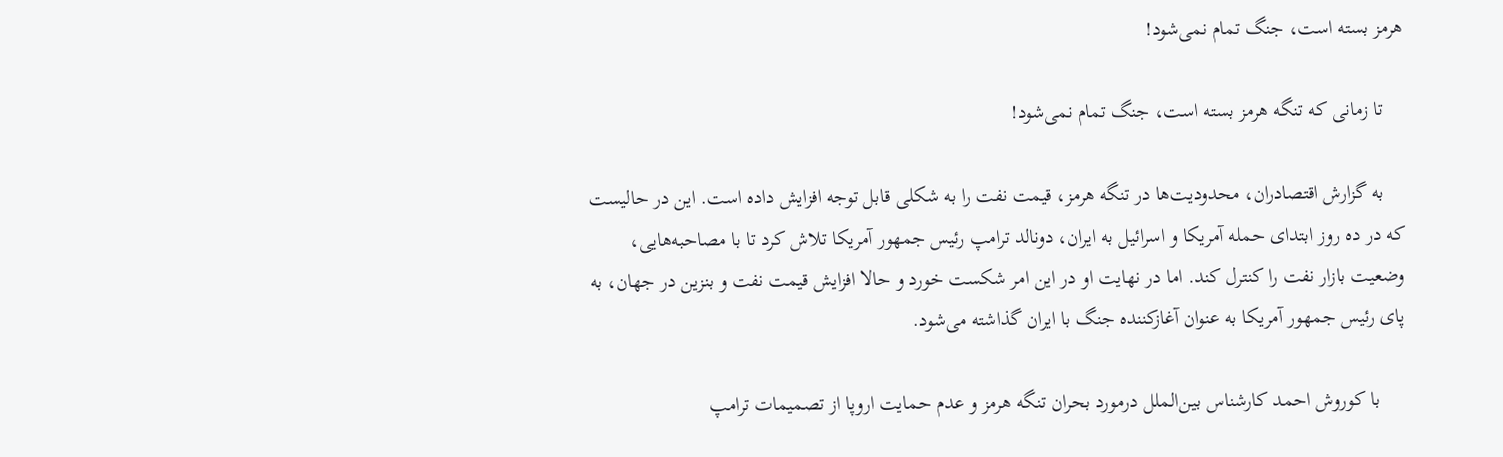هرمز بسته است، جنگ تمام نمی‌شود!

    تا زمانی که تنگه هرمز بسته است، جنگ تمام نمی‌شود!

    به گزارش اقتصادران، محدودیت‌ها در تنگه هرمز، قیمت نفت را به شکلی قابل توجه افزایش داده است. این در حالیست که در ده روز ابتدای حمله آمریکا و اسرائیل به ایران، دونالد ترامپ رئیس جمهور آمریکا تلاش کرد تا با مصاحبه‌هایی، وضعیت بازار نفت را کنترل کند. اما در نهایت او در این امر شکست خورد و حالا افزایش قیمت نفت و بنزین در جهان، به پای رئیس جمهور آمریکا به عنوان آغازکننده جنگ با ایران گذاشته می‌شود.

     با کوروش احمد کارشناس بین‌الملل درمورد بحران تنگه هرمز و عدم حمایت اروپا از تصمیمات ترامپ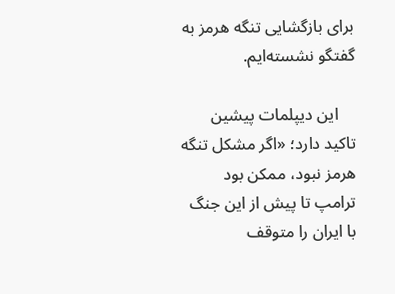برای بازگشایی تنگه هرمز به گفتگو نشسته‌ایم.

    این دیپلمات پیشین تاکید دارد؛ «اگر مشکل تنگه هرمز نبود، ممکن بود ترامپ تا پیش از این جنگ با ایران را متوقف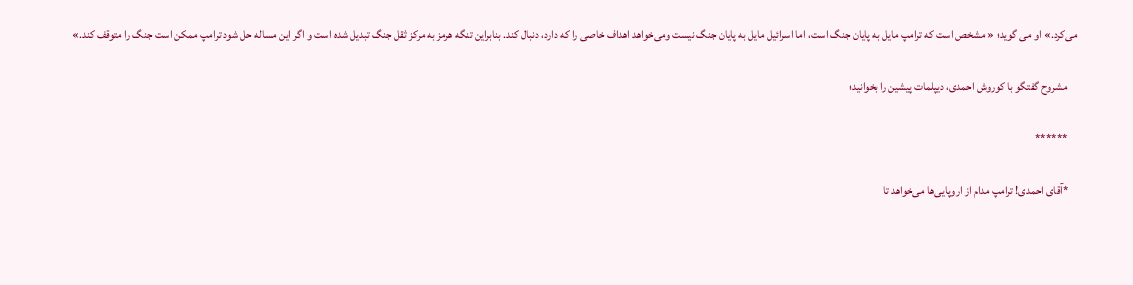می‌کرد.» او می گوید؛ « مشخص است که ترامپ مایل به پایان جنگ است، اما اسرائیل مایل به پایان جنگ نیست ومی‌خواهد اهداف خاصی را که دارد، دنبال کند. بنابراین تنگه هرمز به مرکز ثقل جنگ تبدیل شده است و اگر این مساله حل شود ترامپ ممکن است جنگ را متوقف کند.»

    مشروح گفتگو با کوروش احمدی، دیپلمات پیشین را بخوانید؛

    ******

    *آقای احمدی! ترامپ مدام از اروپا‌یی‌ها می‌خواهد تا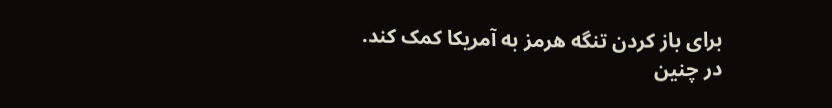برای باز کردن تنگه هرمز به آمریکا کمک کند. در چنین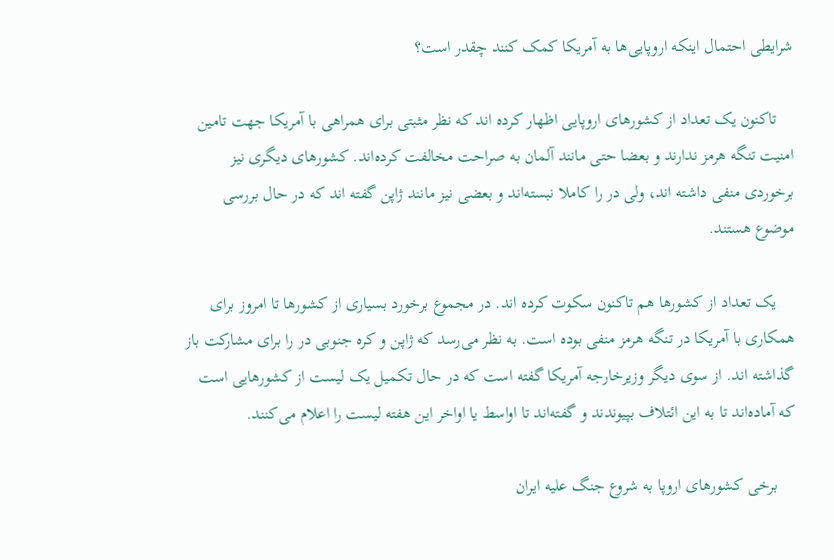شرایطی احتمال اینکه اروپایی‌ها به آمریکا کمک کنند چقدر است؟

    تاکنون یک تعداد از کشورهای اروپایی اظهار کرده اند که نظر مثبتی برای همراهی با آمریکا جهت تامین امنیت تنگه هرمز ندارند و بعضا حتی مانند آلمان به صراحت مخالفت کرده‌اند. کشورهای دیگری نیز برخوردی منفی داشته اند، ولی در را کاملا نبسته‌اند و بعضی نیز مانند ژاپن گفته اند که در حال بررسی‌ موضوع هستند.

    یک تعداد از کشورها هم تاکنون سکوت کرده اند. در مجموع برخورد بسیاری از کشورها تا امروز برای همکاری با آمریکا در تنگه هرمز منفی بوده است. به نظر می‌رسد که ژاپن و کره جنوبی در را برای مشارکت باز گذاشته اند. از سوی دیگر وزیرخارجه آمریکا گفته است که در حال تکمیل یک لیست از کشورهایی است که آماده‌اند تا به این ائتلاف بپیوندند و گفته‌اند تا اواسط یا اواخر این هفته لیست را اعلام می‌کنند.

    برخی کشورهای اروپا به شروع جنگ علیه ایران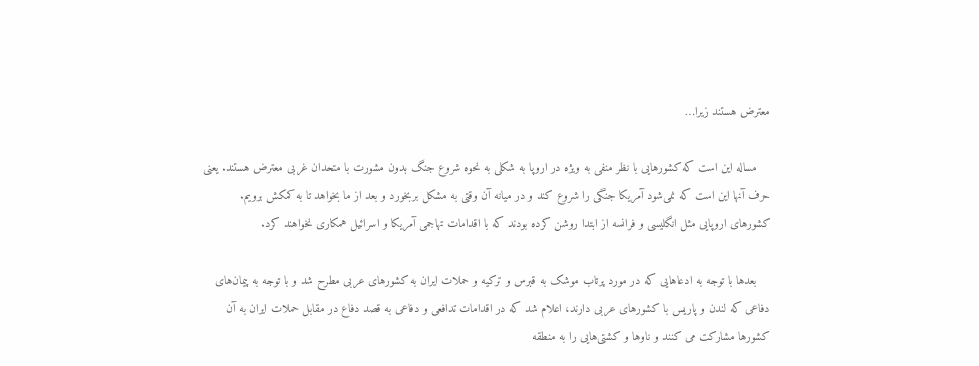معترض هستند زیرا…

    مساله این است که کشورهایی با نظر منفی به ویژه در اروپا به شکلی به نحوه شروع جنگ بدون مشورت با متحدان غربی معترض هستند. یعنی حرف آنها این است که نمی‌شود آمریکا جنگی را شروع کند و در میانه آن وقتی به مشکل بربخورد و بعد از ما بخواهد تا به کمکش برویم. کشورهای اروپایی مثل انگلیسی و فرانسه از ابتدا روشن کرده بودند که با اقدامات تهاجمی آمریکا و اسرائیل همکاری نخواهند کرد.

    بعدها با توجه به ادعاهایی که در مورد پرتاب موشک به قبرس و ترکیه و حملات ایران به کشورهای عربی مطرح شد و با توجه به پیمان‌های دفاعی که لندن و پاریس با کشورهای عربی دارند، اعلام شد که در اقدامات تدافعی و دفاعی به قصد دفاع در مقابل حملات ایران به آن کشورها مشارکت می کنند و ناوها و کشتی‌هایی را به منطقه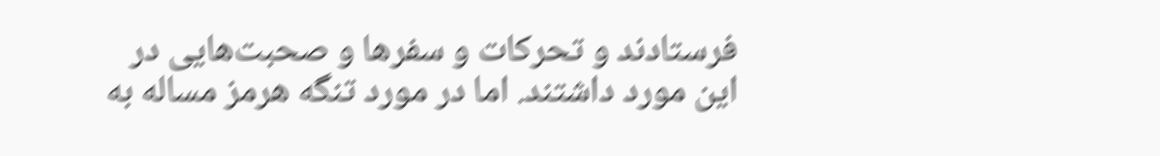فرستادند و تحرکات و سفرها و صحبت‌هایی در این مورد داشتند. اما در مورد تنگه هرمز مساله به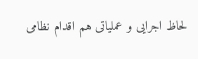لحاظ اجرایی و عملیاتی هم اقدام نظامی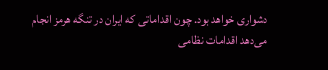دشواری خواهد بود. چون اقداماتی که ایران در تنگه هرمز انجام می‌دهد اقدامات نظامی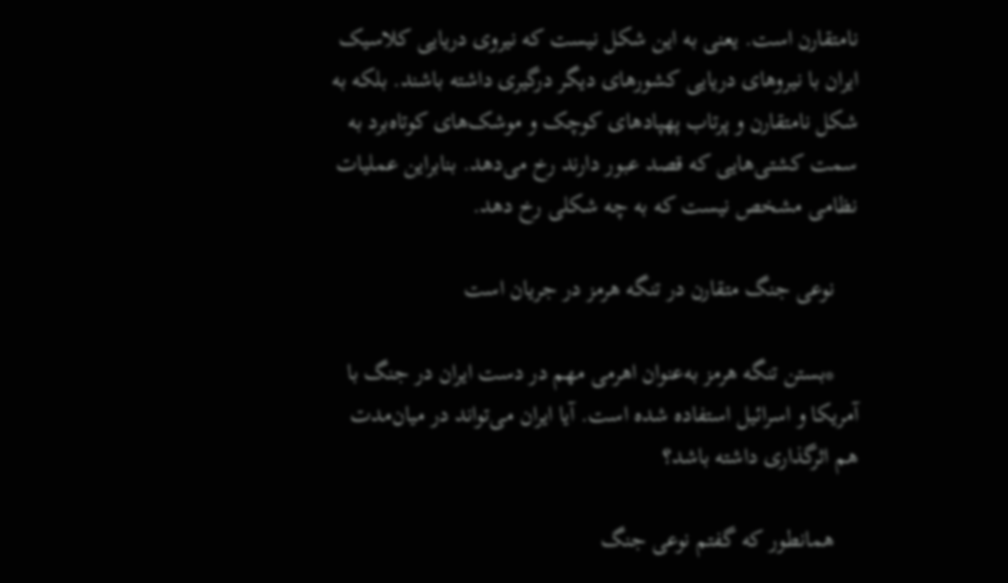نامتقارن است. یعنی به این شکل نیست که نیروی دریایی کلاسیک ایران با نیروهای دریایی کشورهای دیگر درگیری داشته باشند. بلکه به شکل نامتقارن و پرتاب پهپادهای کوچک و موشک‌های کوتاه‌برد به سمت کشتی‌هایی که قصد عبور دارند رخ می‌دهد. بنابراین عملیات نظامی مشخص نیست که به چه شکلی رخ دهد.

    نوعی جنگ متقارن در تنگه هرمز در جریان است

    *بستن تنگه هرمز به‌عنوان اهرمی مهم در دست ایران در جنگ با آمریکا و اسرائیل استفاده شده است. آیا ایران می‌تواند در میان‌مدت هم اثرگذاری داشته باشد؟

    همانطور که گفتم نوعی جنگ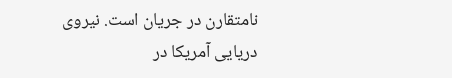نامتقارن در جریان است. نیروی دریایی آمریکا در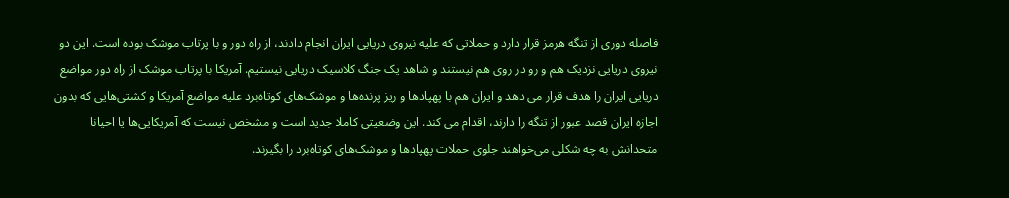فاصله دوری از تنگه هرمز قرار دارد و حملاتی که علیه نیروی دریایی ایران انجام دادند، از راه دور و با پرتاب موشک بوده است. این دو نیروی دریایی نزدیک هم و رو در روی هم نیستند و شاهد یک جنگ کلاسیک دریایی نیستیم. آمریکا با پرتاب موشک از راه دور مواضع دریایی ایران را هدف قرار می دهد و ایران هم با پهپادها و ریز پرنده‌ها و موشک‌های کوتاه‌برد علیه مواضع آمریکا و کشتی‌هایی که بدون اجازه ایران قصد عبور از تنگه را دارند، اقدام می کند. این وضعیتی کاملا جدید است و مشخص نیست که آمریکایی‌ها یا احیانا متحدانش به چه شکلی می‌خواهند جلوی حملات پهپادها و موشک‌های کوتاه‌برد را بگیرند.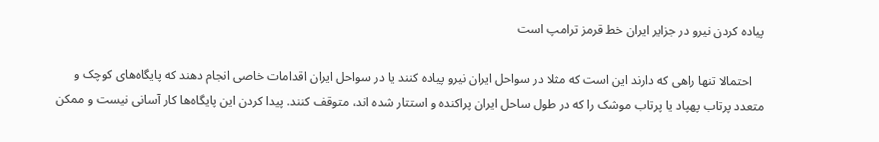پیاده کردن نیرو در جزایر ایران خط قرمز ترامپ است

    احتمالا تنها راهی که دارند این است که مثلا در سواحل ایران نیرو پیاده کنند یا در سواحل ایران اقدامات خاصی انجام دهند که پایگاه‌های کوچک و متعدد پرتاب پهپاد یا پرتاب موشک را که در طول ساحل ایران پراکنده و استتار شده اند، متوقف کنند. پیدا کردن این پایگاه‌ها کار آسانی نیست و ممکن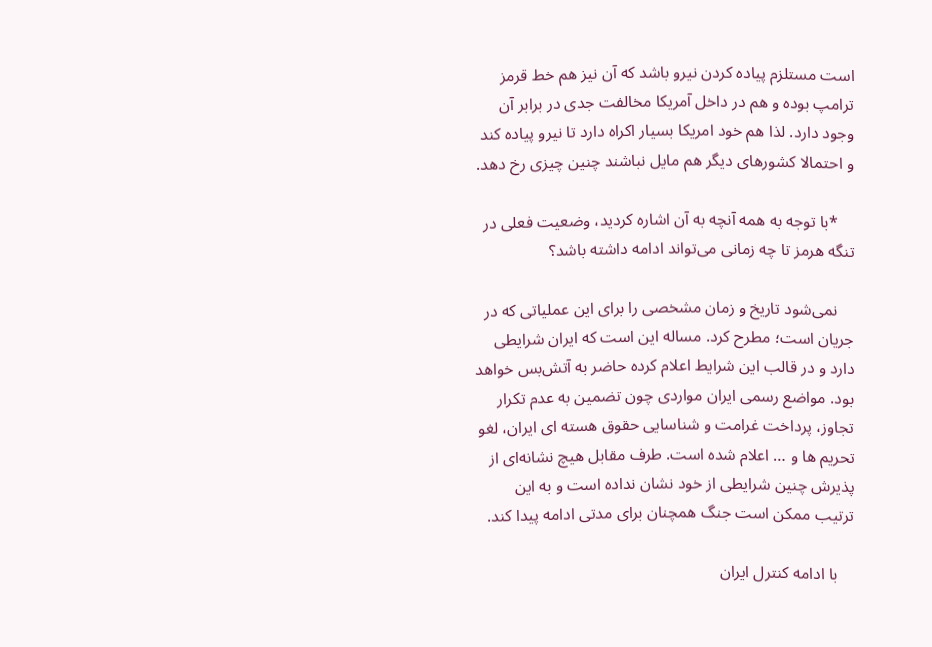است مستلزم پیاده کردن نیرو باشد که آن نیز هم خط قرمز ترامپ بوده و هم در داخل آمریکا مخالفت جدی در برابر آن وجود دارد. لذا هم خود امریکا بسیار اکراه دارد تا نیرو پیاده کند و احتمالا کشورهای دیگر هم مایل نباشند چنین چیزی رخ دهد.

    *با توجه به همه آنچه به آن اشاره کردید، وضعیت فعلی در تنگه هرمز تا چه زمانی می‌تواند ادامه داشته باشد؟

    نمی‌شود تاریخ و زمان مشخصی را برای این عملیاتی که در جریان است؛ مطرح کرد. مساله این است که ایران شرایطی دارد و در قالب این شرایط اعلام کرده حاضر به آتش‌بس خواهد بود. مواضع رسمی ایران مواردی چون تضمین به عدم تکرار تجاوز، پرداخت غرامت و شناسایی حقوق هسته ای ایران، لغو تحریم ها و … اعلام شده است. طرف مقابل هیچ نشانه‌ای از پذیرش چنین شرایطی از خود نشان نداده است و به این ترتیب ممکن است جنگ همچنان برای مدتی ادامه پیدا کند.

    با ادامه کنترل ایران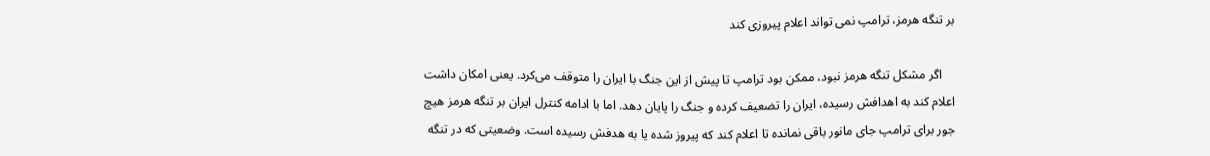بر تنگه هرمز، ترامپ نمی تواند اعلام پیروزی کند

    اگر مشکل تنگه هرمز نبود، ممکن بود ترامپ تا پیش از این جنگ با ایران را متوقف می‌کرد. یعنی امکان داشت اعلام کند به اهدافش رسیده، ایران را تضعیف کرده و جنگ را پایان دهد. اما با ادامه کنترل ایران بر تنگه هرمز هیچ جور برای ترامپ جای مانور باقی نمانده تا اعلام کند که پیروز شده یا به هدفش رسیده است. وضعیتی که در تنگه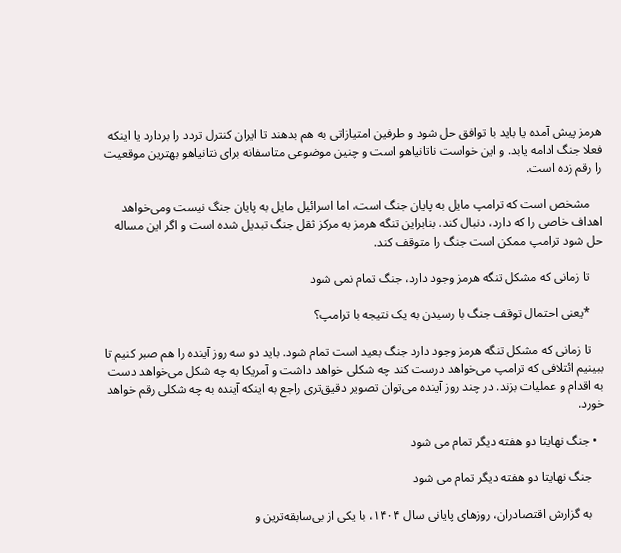هرمز پیش آمده یا باید با توافق حل شود و طرفین امتیازاتی به هم بدهند تا ایران کنترل تردد را بردارد یا اینکه فعلا جنگ ادامه یابد. و این خواست ناتانیاهو است و چنین موضوعی متاسفانه برای نتانیاهو بهترین موقعیت را رقم زده است.

    مشخص است که ترامپ مایل به پایان جنگ است، اما اسرائیل مایل به پایان جنگ نیست ومی‌خواهد اهداف خاصی را که دارد، دنبال کند. بنابراین تنگه هرمز به مرکز ثقل جنگ تبدیل شده است و اگر این مساله حل شود ترامپ ممکن است جنگ را متوقف کند.

    تا زمانی که مشکل تنگه هرمز وجود دارد، جنگ تمام نمی شود

    *یعنی احتمال توقف جنگ با رسیدن به یک نتیجه با ترامپ؟

    تا زمانی که مشکل تنگه هرمز وجود دارد جنگ بعید است تمام شود. باید دو سه روز آینده را هم صبر کنیم تا ببینیم ائتلافی که ترامپ می‌خواهد درست کند چه شکلی خواهد داشت و آمریکا به چه شکل می‌خواهد دست به اقدام و عملیات بزند. در چند روز آینده می‌توان تصویر دقیق‌تری راجع به اینکه آینده به چه شکلی رقم خواهد خورد.

  • جنگ نهایتا دو هفته دیگر تمام می شود

    جنگ نهایتا دو هفته دیگر تمام می شود

    به گزارش اقتصادران، روزهای پایانی سال ۱۴۰۴، با یکی از بی‌سابقه‌ترین و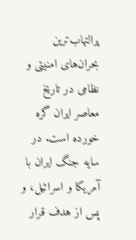پرالتهاب‌ترین بحران‌های امنیتی و نظامی در تاریخ معاصر ایران گره خورده است. در سایه جنگ ایران با آمریکا و اسرائیل، و پس از هدف قرار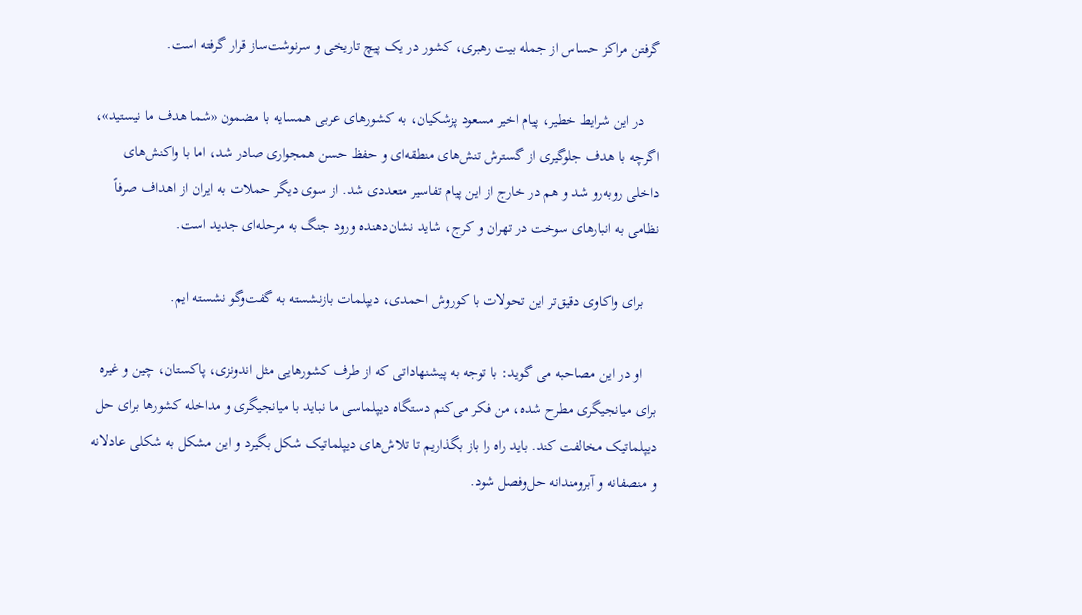گرفتن مراکز حساس از جمله بیت رهبری، کشور در یک پیچ تاریخی و سرنوشت‌ساز قرار گرفته است.

    در این شرایط خطیر، پیام اخیر مسعود پزشکیان، به کشورهای عربی همسایه با مضمون «شما هدف ما نیستید»، اگرچه با هدف جلوگیری از گسترش تنش‌های منطقه‌ای و حفظ حسن همجواری صادر شد، اما با واکنش‌های داخلی روبه‌رو شد و هم در خارج از این پیام تفاسیر متعددی شد. از سوی دیگر حملات به ایران از اهداف صرفاً نظامی به انبارهای سوخت در تهران و کرج، شاید نشان‌دهنده ورود جنگ به مرحله‌ای جدید است.

    برای واکاوی دقیق‌تر این تحولات با کوروش احمدی، دیپلمات بازنشسته به گفت‌وگو نشسته ایم.

    او در این مصاحبه می گوید: با توجه به پیشنهاداتی که از طرف کشورهایی مثل اندونزی، پاکستان، چین و غیره برای میانجیگری مطرح شده، من فکر می‌کنم دستگاه دیپلماسی ما نباید با میانجیگری و مداخله کشورها برای حل دیپلماتیک مخالفت کند. باید راه را باز بگذاریم تا تلاش‌های دیپلماتیک شکل بگیرد و این مشکل به شکلی عادلانه و منصفانه و آبرومندانه حل‌وفصل شود.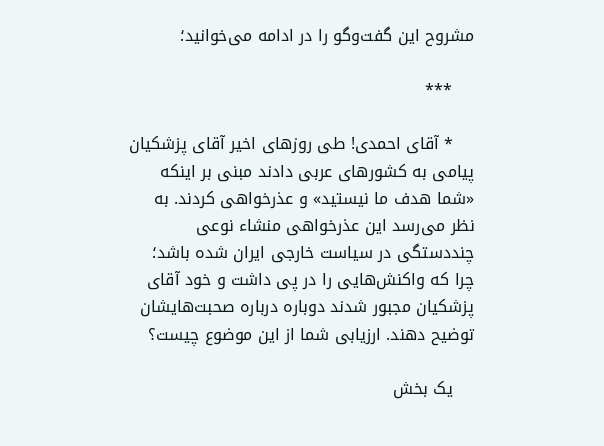مشروح این گفت‌وگو را در ادامه می‌خوانید؛

    ***

    * آقای احمدی! طی روزهای اخیر آقای پزشکیان پیامی به کشورهای عربی دادند مبنی بر اینکه «شما هدف ما نیستید» و عذرخواهی کردند. به نظر می‌رسد این عذرخواهی منشاء نوعی چنددستگی در سیاست خارجی ایران شده باشد؛ چرا که واکنش‌هایی را در پی داشت و خود آقای پزشکیان مجبور شدند دوباره درباره صحبت‌هایشان توضیح دهند. ارزیابی شما از این موضوع چیست؟

    یک بخش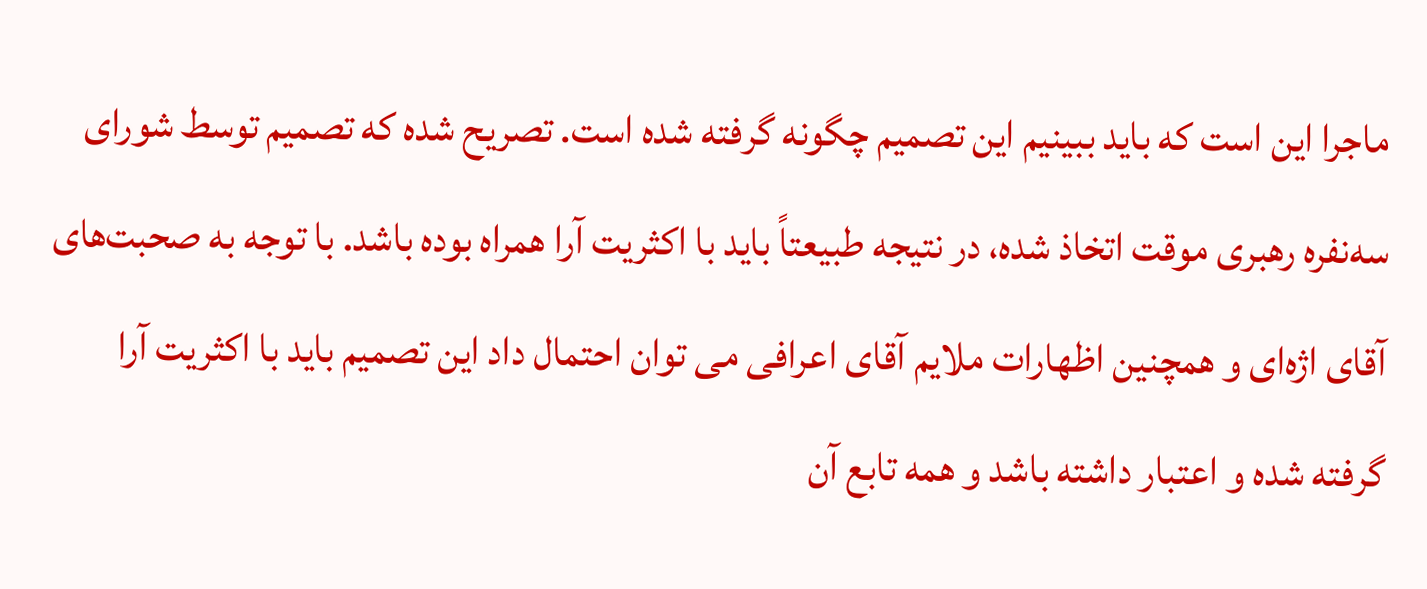ماجرا این است که باید ببینیم این تصمیم چگونه گرفته شده است. تصریح شده که تصمیم توسط شورای سه‌نفره رهبری موقت اتخاذ شده، در نتیجه طبیعتاً باید با اکثریت آرا همراه بوده باشد. با توجه به صحبت‌های آقای اژه‌ای و همچنین اظهارات ملایم آقای اعرافی می توان احتمال داد این تصمیم باید با اکثریت آرا گرفته شده و اعتبار داشته باشد و همه تابع آن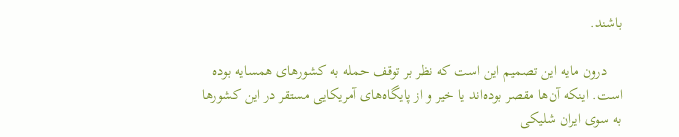باشند.

    درون مایه این تصمیم این است که نظر بر توقف حمله به کشورهای همسایه بوده است. اینکه آن‌ها مقصر بوده‌اند یا خیر و از پایگاه‌های آمریکایی مستقر در این کشورها به سوی ایران شلیکی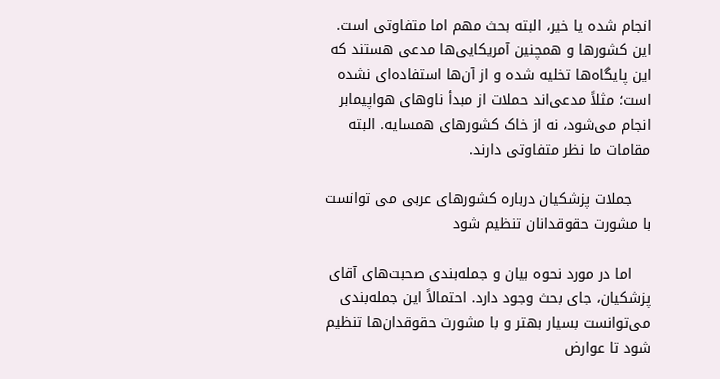انجام شده یا خیر، البته بحث مهم اما متفاوتی است. این کشورها و همچنین آمریکایی‌ها مدعی هستند که این پایگاه‌ها تخلیه شده و از آن‌ها استفاده‌ای نشده است؛ مثلاً مدعی‌اند حملات از مبدأ ناوهای هواپیمابر انجام می‌شود، نه از خاک کشورهای همسایه. البته مقامات ما نظر متفاوتی دارند.

    جملات پزشکیان درباره کشورهای عربی می توانست با مشورت حقوقدانان تنظیم شود

    اما در مورد نحوه بیان و جمله‌بندی صحبت‌های آقای پزشکیان، جای بحث وجود دارد. احتمالاً این جمله‌بندی می‌توانست بسیار بهتر و با مشورت حقوقدان‌ها تنظیم شود تا عوارض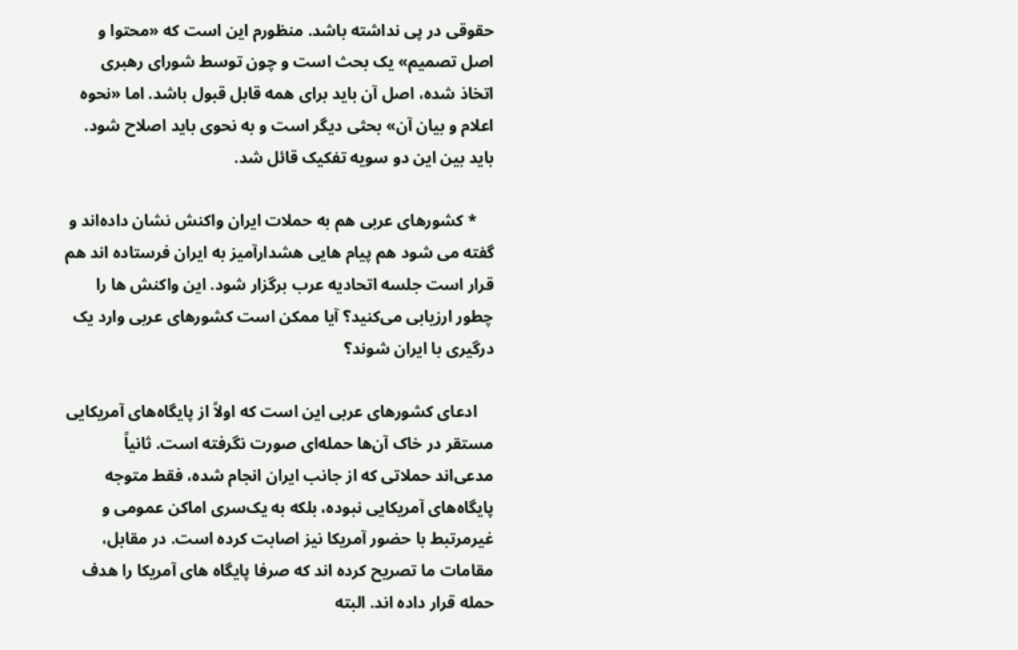حقوقی در پی نداشته باشد. منظورم این است که «محتوا و اصل تصمیم» یک بحث است و چون توسط شورای رهبری اتخاذ شده، اصل آن باید برای همه قابل قبول باشد. اما «نحوه اعلام و بیان آن» بحثی دیگر است و به نحوی باید اصلاح شود. باید بین این دو سویه تفکیک قائل شد.

    * کشورهای عربی هم به حملات ایران واکنش نشان داده‌اند و گفته می شود هم پیام هایی هشدارآمیز به ایران فرستاده اند هم قرار است جلسه اتحادیه عرب برگزار شود. این واکنش ها را چطور ارزیابی می‌کنید؟ آیا ممکن است کشورهای عربی وارد یک درگیری با ایران شوند؟

    ادعای کشورهای عربی این است که اولاً از پایگاه‌های آمریکایی مستقر در خاک آن‌ها حمله‌ای صورت نگرفته است. ثانیاً مدعی‌اند حملاتی که از جانب ایران انجام شده، فقط متوجه پایگاه‌های آمریکایی نبوده، بلکه به یک‌سری اماکن عمومی و غیرمرتبط با حضور آمریکا نیز اصابت کرده است. در مقابل، مقامات ما تصریح کرده اند که صرفا پایگاه های آمریکا را هدف حمله قرار داده اند. البته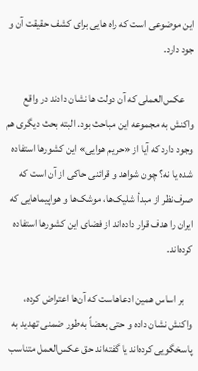این موضوعی است که راه هایی برای کشف حقیقت آن و جود دارد.

    عکس‌العملی که آن دولت ها نشان دادند در واقع واکنش به مجموعه این مباحث بود. البته بحث دیگری هم وجود دارد که آیا از «حریم هوایی» این کشورها استفاده شده یا نه؟ چون شواهد و قرائنی حاکی از آن است که صرف‌نظر از مبدأ شلیک‌ها، موشک‌ها و هواپیماهایی که ایران را هدف قرار داده‌اند از فضای این کشورها استفاده کرده‌اند.

    بر اساس همین ادعاهاست که آن‌ها اعتراض کرده، واکنش نشان داده و حتی بعضاً به‌طور ضمنی تهدید به پاسخگویی کرده‌اند یا گفته‌اند حق عکس‌العمل متناسب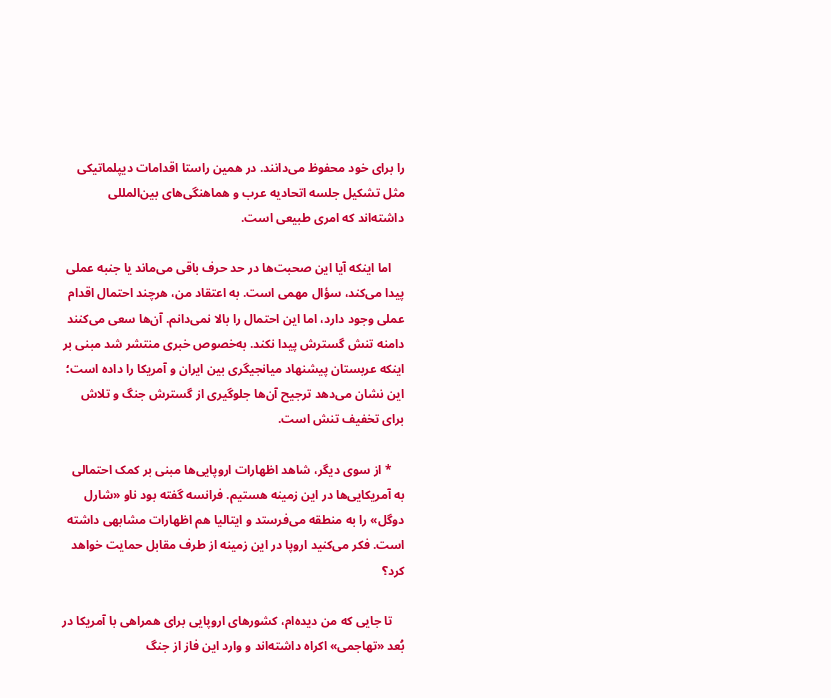را برای خود محفوظ می‌دانند. در همین راستا اقدامات دیپلماتیکی مثل تشکیل جلسه اتحادیه عرب و هماهنگی‌های بین‌المللی داشته‌اند که امری طبیعی است.

    اما اینکه آیا این صحبت‌ها در حد حرف باقی می‌ماند یا جنبه عملی پیدا می‌کند، سؤال مهمی است. به اعتقاد من، هرچند احتمال اقدام عملی وجود دارد، اما این احتمال را بالا نمی‌دانم. آن‌ها سعی می‌کنند دامنه تنش گسترش پیدا نکند. به‌خصوص خبری منتشر شد مبنی بر اینکه عربستان پیشنهاد میانجیگری بین ایران و آمریکا را داده است؛ این نشان می‌دهد ترجیح آن‌ها جلوگیری از گسترش جنگ و تلاش برای تخفیف تنش است.

    * از سوی دیگر، شاهد اظهارات اروپایی‌ها مبنی بر کمک احتمالی به آمریکایی‌ها در این زمینه هستیم. فرانسه گفته بود ناو «شارل دوگل» را به منطقه می‌فرستد و ایتالیا هم اظهارات مشابهی داشته است. فکر می‌کنید اروپا در این زمینه از طرف مقابل حمایت خواهد کرد؟

    تا جایی که من دیده‌ام، کشورهای اروپایی برای همراهی با آمریکا در بُعد «تهاجمی» اکراه داشته‌اند و وارد این فاز از جنگ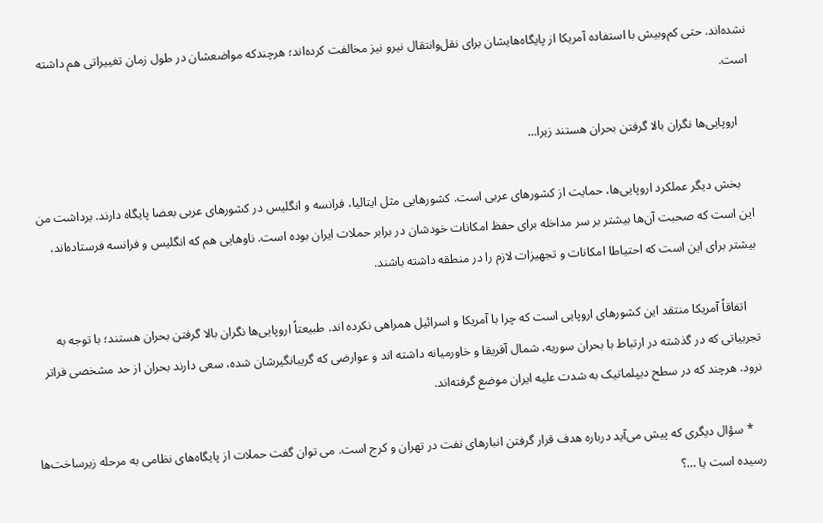نشده‌اند. حتی کم‌وبیش با استفاده آمریکا از پایگاه‌هایشان برای نقل‌وانتقال نیرو نیز مخالفت کرده‌اند؛ هرچندکه مواضعشان در طول زمان تغییراتی هم داشته است.

    اروپایی‌ها نگران بالا گرفتن بحران هستند زیرا…

    بخش دیگر عملکرد اروپایی‌ها، حمایت از کشورهای عربی است. کشورهایی مثل ایتالیا، فرانسه و انگلیس در کشورهای عربی بعضا پایگاه دارند. برداشت من این است که صحبت آن‌ها بیشتر بر سر مداخله برای حفظ امکانات خودشان در برابر حملات ایران بوده است. ناوهایی هم که انگلیس و فرانسه فرستاده‌اند، بیشتر برای این است که احتیاطا امکانات و تجهیزات لازم را در منطقه داشته باشند.

    اتفاقاً آمریکا منتقد این کشورهای اروپایی است که چرا با آمریکا و اسرائیل همراهی نکرده اند. طبیعتاً اروپایی‌ها نگران بالا گرفتن بحران هستند؛ با توجه به تجربیاتی که در گذشته در ارتباط با بحران سوریه، شمال آفریقا و خاورمیانه داشته اند و عوارضی که گریبانگیرشان شده، سعی دارند بحران از حد مشخصی فراتر نرود. هرچند که در سطح دیپلماتیک به شدت علیه ایران موضع گرفته‌اند.

    * سؤال دیگری که پیش می‌آید درباره هدف قرار گرفتن انبارهای نفت در تهران و کرج است. می توان گفت حملات از پایگاه‌های نظامی به مرحله زیرساخت‌ها رسیده است یا …؟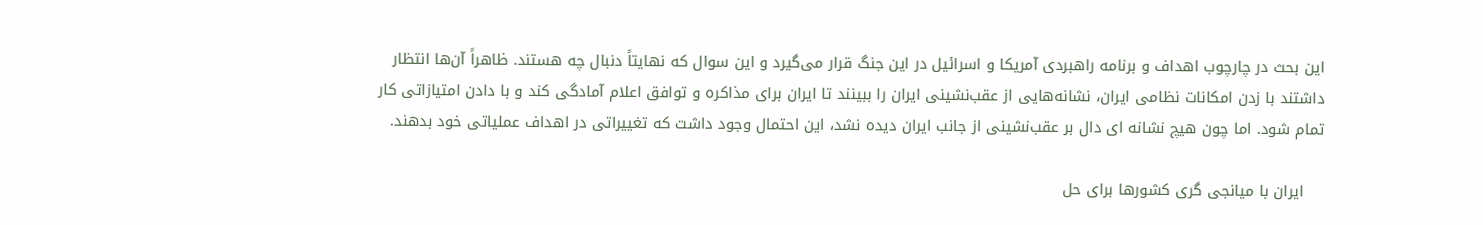این بحث در چارچوب اهداف و برنامه راهبردی آمریکا و اسرائیل در این جنگ قرار می‌گیرد و این سوال که نهایتاً دنبال چه هستند. ظاهراً آن‌ها انتظار داشتند با زدن امکانات نظامی ایران، نشانه‌هایی از عقب‌نشینی ایران را ببینند تا ایران برای مذاکره و توافق اعلام آمادگی کند و با دادن امتیازاتی کار تمام شود. اما چون هیچ نشانه ای دال بر عقب‌نشینی از جانب ایران دیده نشد، این احتمال وجود داشت که تغییراتی در اهداف عملیاتی خود بدهند.

    ایران با میانجی گری کشورها برای حل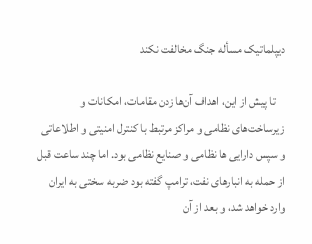دیپلماتیک مسأله جنگ مخالفت نکند

    تا پیش از این، اهداف آن‌ها زدن مقامات، امکانات و زیرساخت‌های نظامی و مراکز مرتبط با کنترل امنیتی و اطلاعاتی و سپس دارایی ها نظامی و صنایع نظامی بود. اما چند ساعت قبل از حمله به انبارهای نفت، ترامپ گفته بود ضربه سختی به ایران وارد خواهد شد، و بعد از آن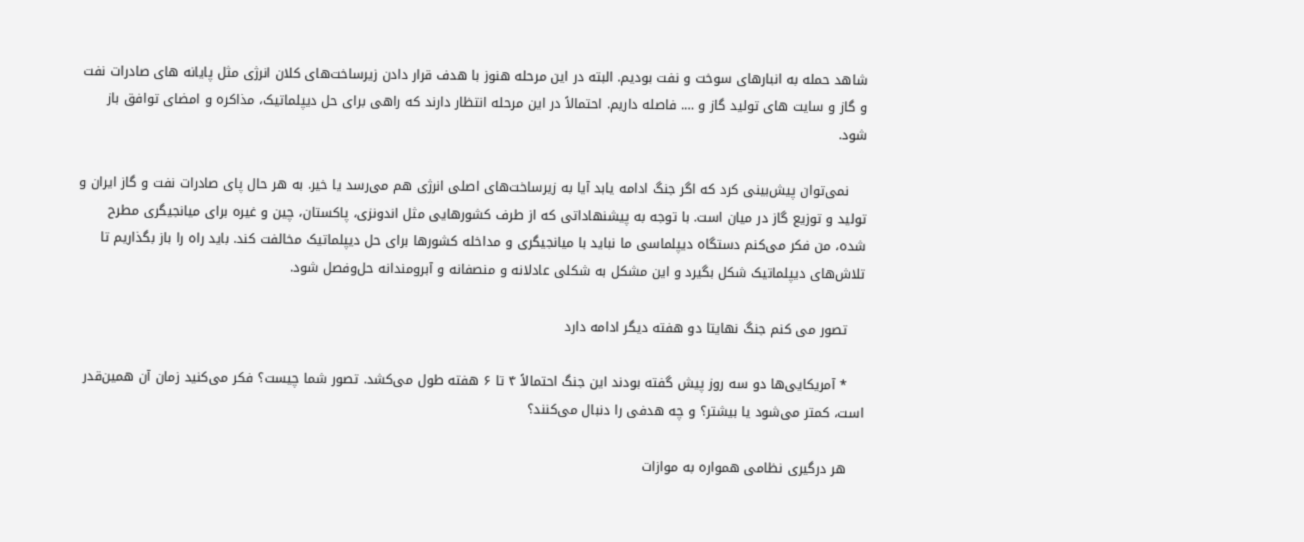شاهد حمله به انبارهای سوخت و نفت بودیم. البته در این مرحله هنوز با هدف قرار دادن زیرساخت‌های کلان انرژی مثل پایانه های صادرات نفت و گاز و سایت های تولید گاز و …. فاصله داریم. احتمالاً در این مرحله انتظار دارند که راهی برای حل دیپلماتیک، مذاکره و امضای توافق باز شود.

    نمی‌توان پیش‌بینی کرد که اگر جنگ ادامه یابد آیا به زیرساخت‌های اصلی انرژی هم می‌رسد یا خیر. به هر حال پای صادرات نفت و گاز ایران و تولید و توزیع گاز در میان است. با توجه به پیشنهاداتی که از طرف کشورهایی مثل اندونزی، پاکستان، چین و غیره برای میانجیگری مطرح شده، من فکر می‌کنم دستگاه دیپلماسی ما نباید با میانجیگری و مداخله کشورها برای حل دیپلماتیک مخالفت کند. باید راه را باز بگذاریم تا تلاش‌های دیپلماتیک شکل بگیرد و این مشکل به شکلی عادلانه و منصفانه و آبرومندانه حل‌وفصل شود.

    تصور می کنم جنگ نهایتا دو هفته دیگر ادامه دارد

    * آمریکایی‌ها دو سه روز پیش گفته بودند این جنگ احتمالاً ۴ تا ۶ هفته طول می‌کشد. تصور شما چیست؟ فکر می‌کنید زمان آن همین‌قدر است، کمتر می‌شود یا بیشتر؟ و چه هدفی را دنبال می‌کنند؟

    هر درگیری نظامی همواره به موازات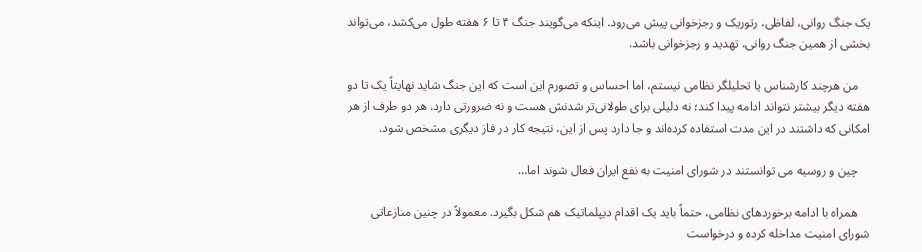یک جنگ روانی، لفاظی، رتوریک و رجزخوانی پیش می‌رود. اینکه می‌گویند جنگ ۴ تا ۶ هفته طول می‌کشد، می‌تواند بخشی از همین جنگ روانی، تهدید و رجزخوانی باشد.

    من هرچند کارشناس یا تحلیلگر نظامی نیستم، اما احساس و تصورم این است که این جنگ شاید نهایتاً یک تا دو هفته دیگر بیشتر نتواند ادامه پیدا کند؛ نه دلیلی برای طولانی‌تر شدنش هست و نه ضرورتی دارد. هر دو طرف از هر امکانی که داشتند در این مدت استفاده کرده‌اند و جا دارد پس از این، نتیجه کار در فاز دیگری مشخص شود.

    چین و روسیه می توانستند در شورای امنیت به نفع ایران فعال شوند اما…

    همراه با ادامه برخوردهای نظامی، حتماً باید یک اقدام دیپلماتیک هم شکل بگیرد. معمولاً در چنین منازعاتی شورای امنیت مداخله کرده و درخواست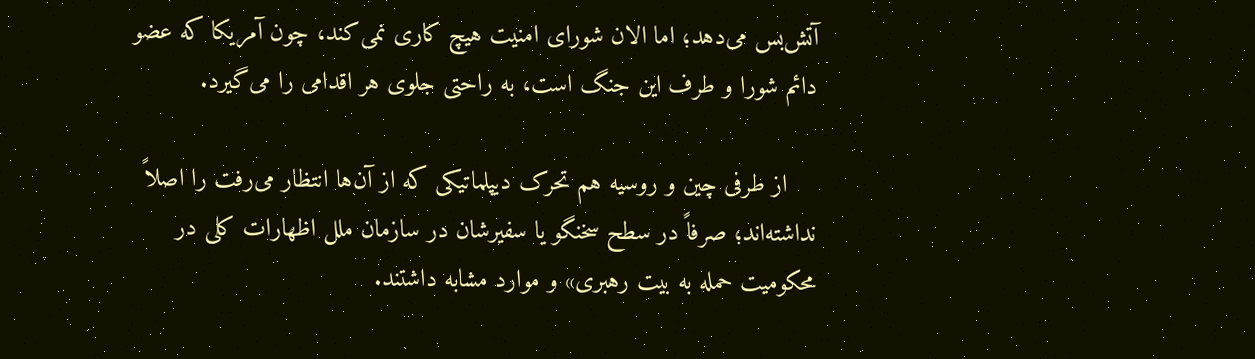آتش‌بس می‌دهد؛ اما الان شورای امنیت هیچ کاری نمی‌کند، چون آمریکا که عضو دائم شورا و طرف این جنگ است، به راحتی جلوی هر اقدامی را می‌گیرد.

    از طرفی چین و روسیه هم تحرک دیپلماتیکی که از آن‌ها انتظار می‌رفت را اصلاً نداشته‌اند؛ صرفاً در سطح سخنگو یا سفیرشان در سازمان ملل اظهارات کلی در محکومیت حمله به بیت رهبری» و موارد مشابه داشتند.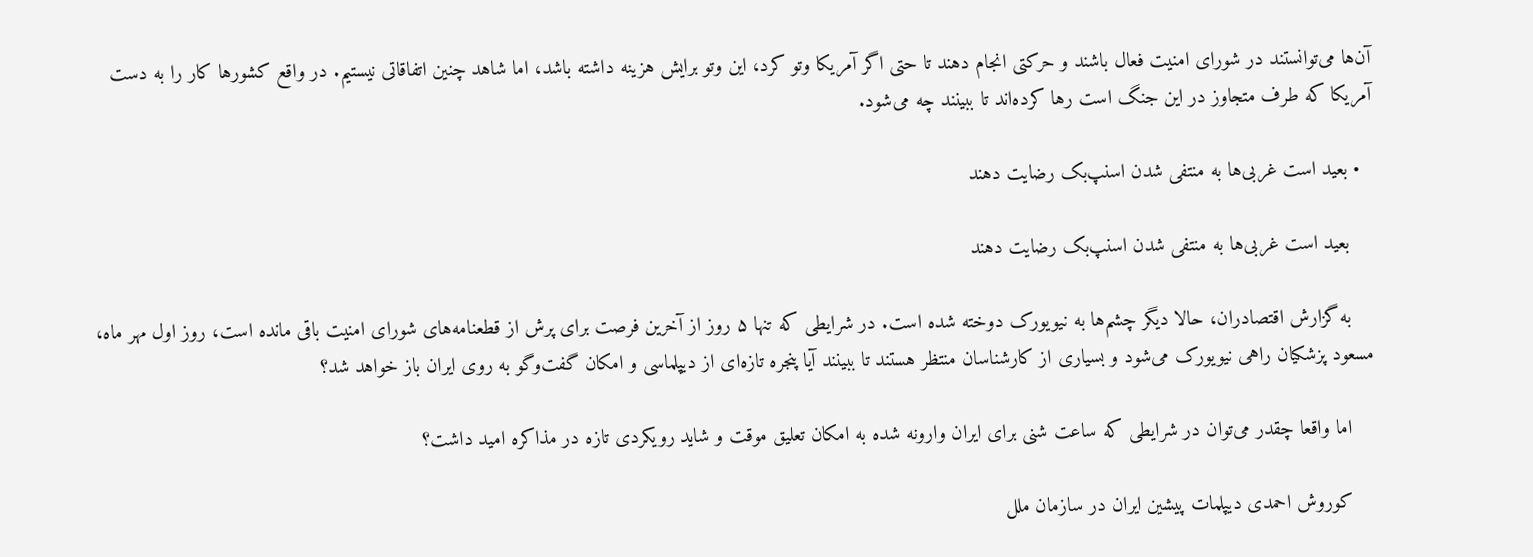آن‌ها می‌توانستند در شورای امنیت فعال باشند و حرکتی انجام دهند تا حتی اگر آمریکا وتو کرد، این وتو برایش هزینه داشته باشد، اما شاهد چنین اتفاقاتی نیستیم. در واقع کشورها کار را به دست آمریکا که طرف متجاوز در این جنگ است رها کرده‌اند تا ببینند چه می‌شود.

  • بعید است غربی‌ها به منتفی شدن اسنپ‌بک رضایت دهند

    بعید است غربی‌ها به منتفی شدن اسنپ‌بک رضایت دهند

    به گزارش اقتصادران، حالا دیگر چشم‌ها به نیویورک دوخته شده است. در شرایطی که تنها ۵ روز از آخرین فرصت برای پرش از قطعنامه‌های شورای امنیت باقی مانده است، روز اول مهر ماه، مسعود پزشکیان راهی نیویورک می‌شود و بسیاری از کارشناسان منتظر هستند تا ببینند آیا پنجره تازه‌ای از دیپلماسی و امکان گفت‌و‌گو به روی ایران باز خواهد شد؟

    اما واقعا چقدر می‌توان در شرایطی که ساعت شنی برای ایران وارونه شده به امکان تعلیق موقت و شاید رویکردی تازه در مذاکره امید داشت؟

    کوروش احمدی دیپلمات پیشین ایران در سازمان ملل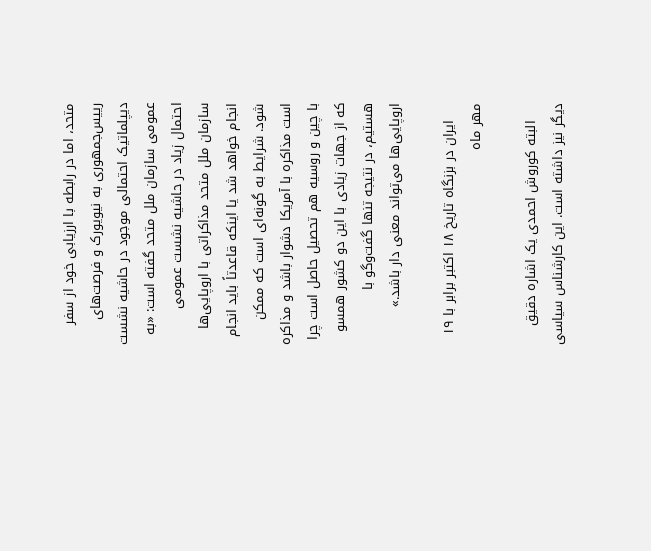متحد، اما در رابطه با ارزیابی خود از سفر رییس‌جمهوری به نیویورک و فرصت‌های دیپلماتیک احتمالی موجود در حاشیه نشست عمومی سازمان ملل متحد گفته است: «به احتمال زیاد در حاشیه نشست عمومی سازمان ملل متحد مذاکراتی با اروپایی‌ها انجام خواهد شد یا اینکه قاعدتاً باید انجام شود. شرایط به گونه‌ای است که ممکن است مذاکره با آمریکا دشوار باشد و مذاکره با چین و روسیه هم تحصیل حاصل است چرا که از جهات زیادی با این دو کشور همسو هستیم، در نتیجه تنها گفت‌و‌گو با اروپایی‌ها می‌تواند معنی دار باشد.»

    ایران در بزنگاه تاریخ ۱۸ اکتبر برابر با ۱۹ مهر ماه

    البته کوروش احمدی یک اشاره دقیق دیگر نیز داشته است. این کارشناس سیاسی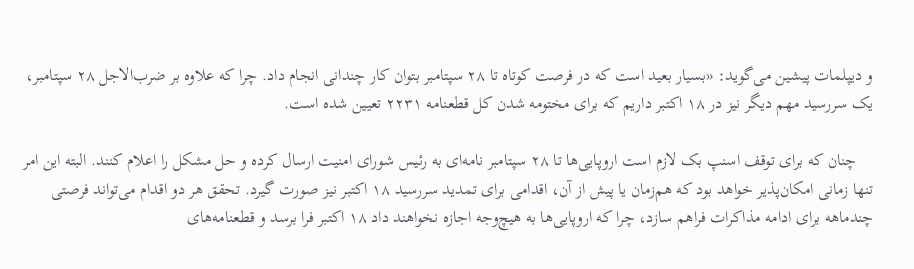و دیپلمات پیشین می‌گوید: «بسیار بعید است که در فرصت کوتاه تا ۲۸ سپتامبر بتوان کار چندانی انجام داد. چرا که علاوه بر ضرب‌الاجل ۲۸ سپتامبر، یک سررسید مهم دیگر نیز در ۱۸ اکتبر داریم که برای مختومه شدن کل قطعنامه ۲۲۳۱ تعیین شده است.

    چنان که برای توقف اسنپ بک لازم است اروپایی‌ها تا ۲۸ سپتامبر نامه‌ای به رئیس شورای امنیت ارسال کرده و حل مشکل را اعلام کنند. البته این امر تنها زمانی امکان‌پذیر خواهد بود که هم‌زمان یا پیش از آن، اقدامی برای تمدید سررسید ۱۸ اکتبر نیز صورت گیرد. تحقق هر دو اقدام می‌تواند فرصتی چندماهه برای ادامه مذاکرات فراهم سازد، چرا که اروپایی‌ها به هیچ‌وجه اجازه نخواهند داد ۱۸ اکتبر فرا برسد و قطعنامه‌های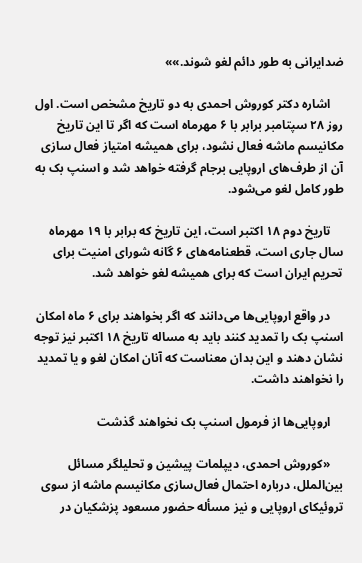ضدایرانی به طور دائم لغو شوند.»»

    اشاره دکتر کوروش احمدی به دو تاریخ مشخص است. اول روز ۲۸ سپتامبر برابر با ۶ مهرماه است که اگر تا این تاریخ مکانیسم ماشه فعال نشود، برای همیشه امتیاز فعال سازی آن از طرف‌های اروپایی برجام گرفته خواهد شد و اسنپ بک به طور کامل لغو می‌شود.

    تاریخ دوم ۱۸ اکتبر است، این تاریخ که برابر با ۱۹ مهرماه سال جاری است، قطعنامه‌های ۶ گانه شورای امنیت برای تحریم ایران است که برای همیشه لغو خواهد شد.

    در واقع اروپایی‌ها می‌دانند که اگر بخواهند برای ۶ ماه امکان اسنپ بک را تمدید کنند باید به مساله تاریخ ۱۸ اکتبر نیز توجه نشان دهند و این بدان معناست که آنان امکان لغو و یا تمدید را نخواهند داشت.

    اروپایی‌ها از فرمول اسنپ بک نخواهند گذشت

    «کوروش احمدی، دیپلمات پیشین و تحلیلگر مسائل بین‌الملل، درباره احتمال فعال‌سازی مکانیسم ماشه از سوی تروئیکای اروپایی و نیز مسأله حضور مسعود پزشکیان در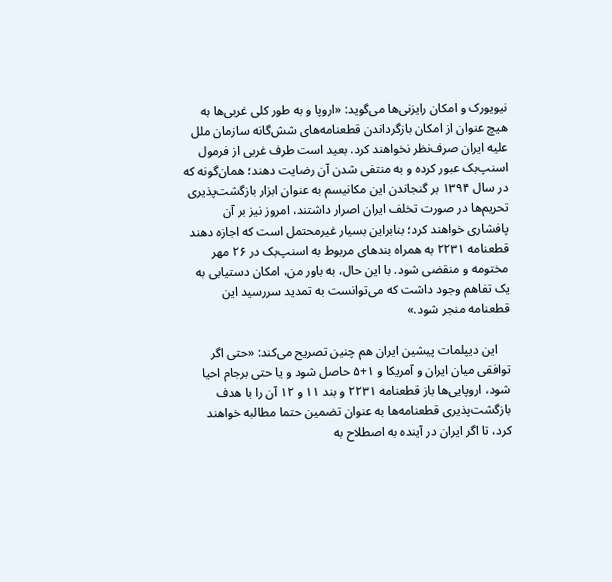نیویورک و امکان رایزنی‌ها می‌گوید: «اروپا و به طور کلی غربی‌ها به هیچ عنوان از امکان بازگرداندن قطعنامه‌های شش‌گانه سازمان ملل علیه ایران صرف‌نظر نخواهند کرد. بعید است طرف غربی از فرمول اسنپ‌بک عبور کرده و به منتفی شدن آن رضایت دهند؛ همان‌گونه که در سال ۱۳۹۴ بر گنجاندن این مکانیسم به عنوان ابزار بازگشت‌پذیری تحریم‌ها در صورت تخلف ایران اصرار داشتند، امروز نیز بر آن پافشاری خواهند کرد؛ بنابراین بسیار غیرمحتمل است که اجازه دهند قطعنامه ۲۲۳۱ به همراه بند‌های مربوط به اسنپ‌بک در ۲۶ مهر مختومه و منقضی شود. با این حال، به باور من، امکان دستیابی به یک تفاهم وجود داشت که می‌توانست به تمدید سررسید این قطعنامه منجر شود.»

    این دیپلمات پیشین ایران هم چنین تصریح می‌کند: «حتی اگر توافقی میان ایران و آمریکا و ۱+۵ حاصل شود و یا حتی برجام احیا شود، اروپایی‌ها باز قطعنامه ۲۲۳۱ و بند ۱۱ و ۱۲ آن را با هدف بازگشت‌پذیری قطعنامه‌ها به عنوان تضمین حتما مطالبه خواهند کرد، تا اگر ایران در آینده به اصطلاح به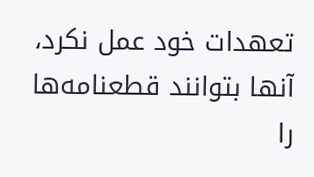تعهدات خود عمل نکرد، آنها بتوانند قطعنامه‌ها را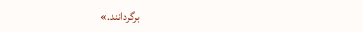برگردانند.»